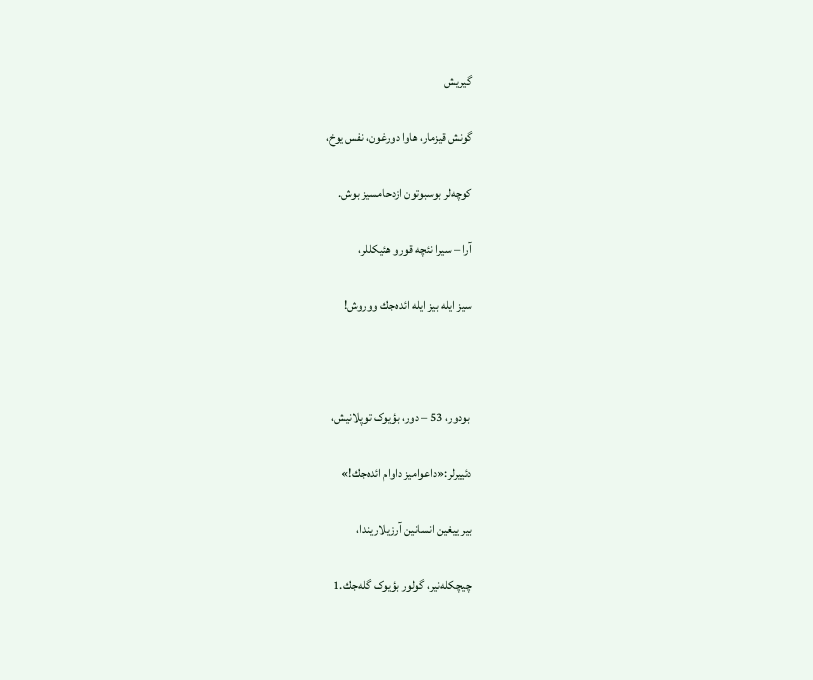گیریش

گونش قیزمار، هاوا دورغون، نفس یوخ،

کوچه‌لر بوسبوتون ازدحامسیز بوش.

آرا – سیرا نئچه قورو هئیكللر،

سیز ایله بیز ایله ائده‌جك ووروش!



 بودور، 53 – دور، بؤیوک توپلانیش،

دئییرلر:«داعوامیز داوام ائده‌جك!»

بیر ییغین انسانین آرزیلاریندا،

چیچكله‌نیر، گولور بؤیوک گله‌جك.1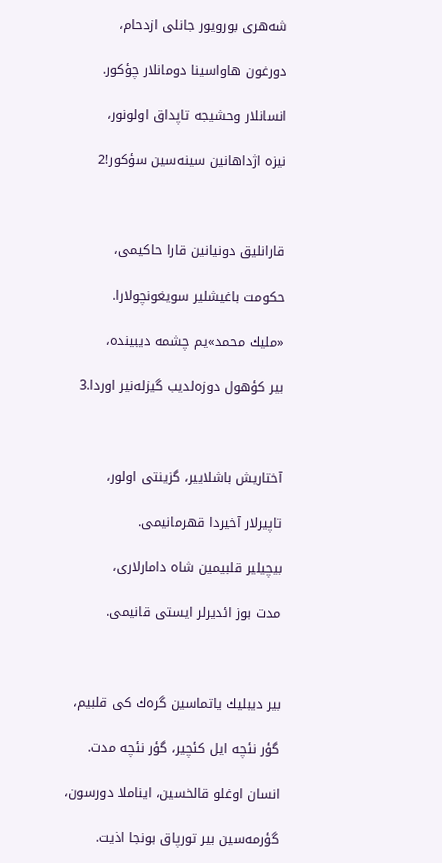شه‌هری بورویور جانلی ازدحام،

دورغون هاواسینا دومانلار چؤكور.

انسانلار وحشیجه تاپداق اولونور،

نیزه اژداهانین سینه‌سین سؤكور!2



قارانلیق دونیانین قارا حاكیمی،

حكومت باغیشلیر سویغونچولارا.

«ملیك محمد»یم چشمه دیبینده،

بیر كؤهول دوزه‌لدیب گیزله‌نیر اوردا.3



آختاریش باشلاییر، گزینتی اولور،

تاپیرلار آخیردا قهرمانیمی.

بیچیلیر قلبیمین شاه دامارلاری،

مدت بوز ائدیرلر ایستی قانیمی.



بیر دیبلیك یاتماسین گره‌ك كی قلبیم،

گؤر نئچه ایل كئچیر، گؤر نئچه مدت.

انسان اوغلو قالخسین، ایناملا دورسون،

گؤرمه‌سین بیر تورپاق بونجا اذیت.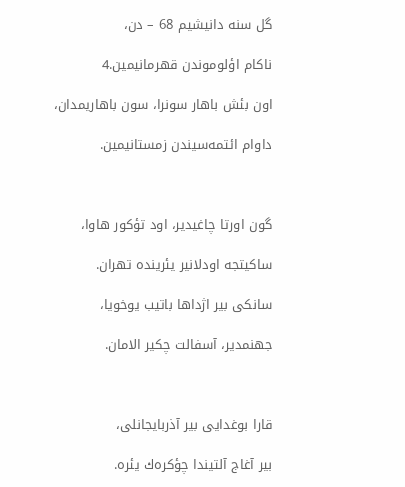گل سنه دانیشیم 68 – دن،

ناكام اؤلوموندن قهرمانیمین.4

اون بئش باهار سونرا، سون باهاریمدان،

داوام ائتمه‌سیندن زمستانیمین.



گون اورتا چاغیدیر، اود تؤكور هاوا،

ساكیتجه اودلانیر یئرینده تهران.

سانكی بیر اژداها باتیب یوخویا،

جهنمدیر، آسفالت چكیر الامان.



قارا بوغدایی بیر آذربایجانلی،

بیر آغاج آلتیندا چؤكره‌ك یئره.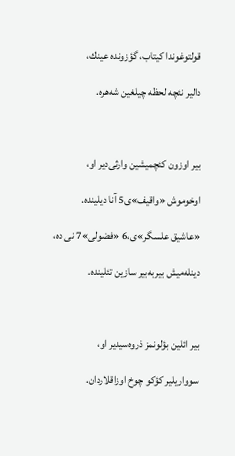قولتوغوندا کیتاب، گؤزونده عینك،

دالیر نئچه لحظه چیلغین شه‌هره.



بیر اوزون كئچمیشین وارثی‌دیر او،

اوخوموش «واقیف»ی5 آنا دیلینده.

«عاشیق علسگر»ی،6 «فضولی»7 نی ده،

دینله‌میش بیربه‌بیر سازین تئلینده.



بیر ائلین بؤلونمز ذروه‌سیدیر او،

سوواریلیر كؤكو چوخ اوزاقلاردان.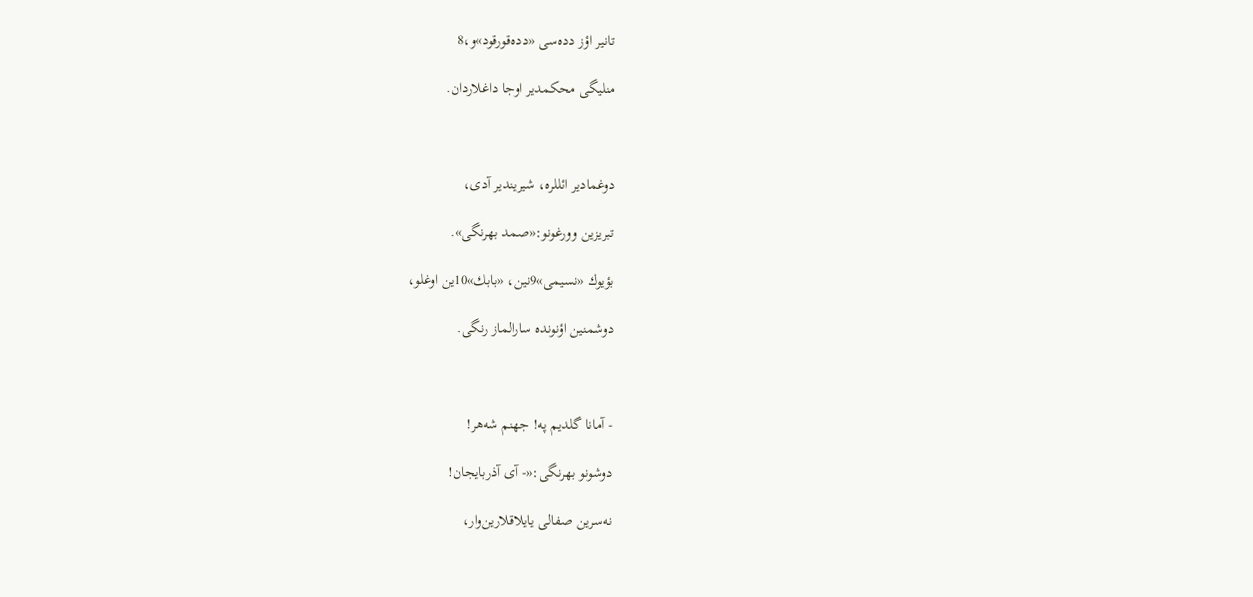تانیر اؤز دده‌سی «دده‌قورقود»و،8

منلیگی محكمدیر اوجا داغلاردان.



دوغمادیر ائللره، شیریندیر آدی،

تبریزین وورغونو:«صمد بهرنگی».

بؤیوك «نسیمی»9نین، «بابك»10ین اوغلو،

دوشمنین اؤنونده سارالماز رنگی.



- آمانا گلدیم په! جهنم شه‌هر!

دوشونو بهرنگی:«- آی آذربایجان!

نه‌سرین صفالی یایلاقلارین‌وار،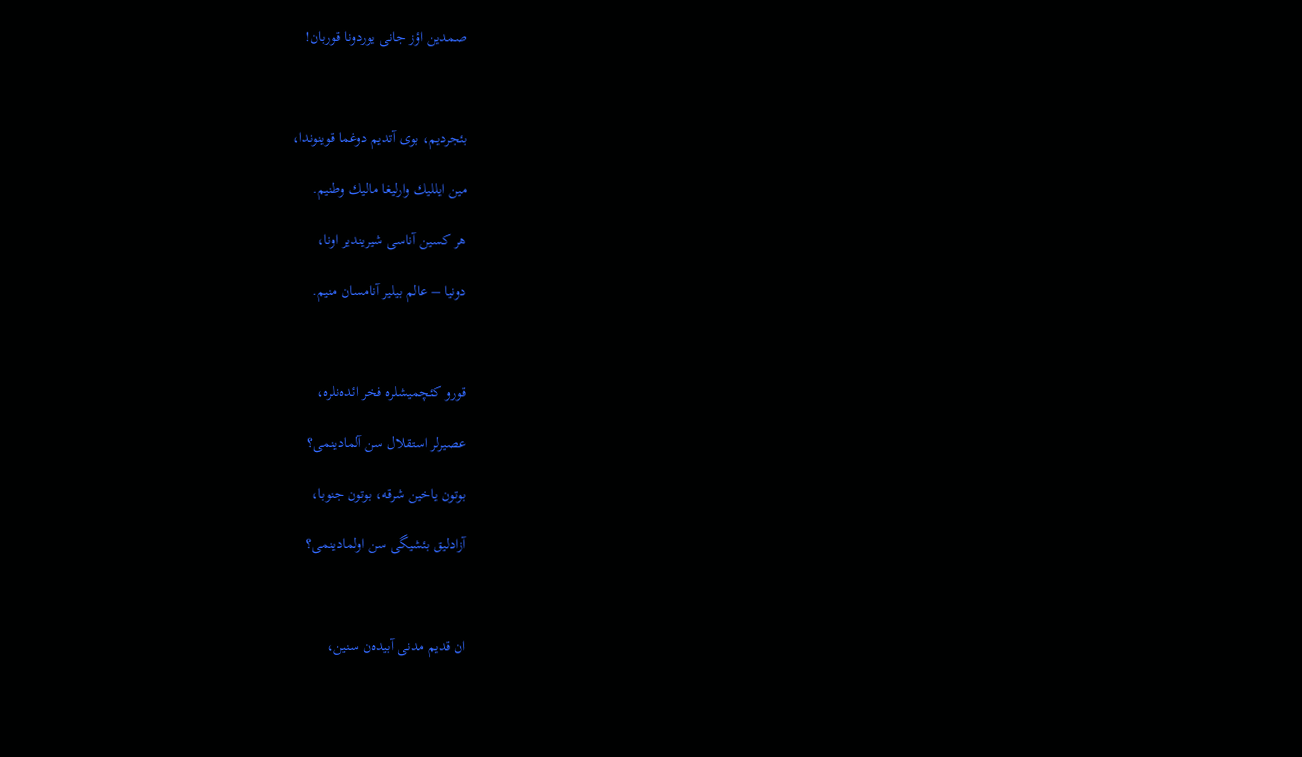صمدین اؤز جانی یوردونا قوربان!



بئجردیم، بوی آتدیم دوغما قوینوندا،

مین ایللیك وارلیغا مالیك وطنیم.

هر كسین آناسی شیریندیر اونا،

دونیا – عالم بیلیر آنامسان منیم.



قورو كئچمیشلره فخر ائده‌نلره،

عصیرلر استقلال سن آلمادینمی؟

بوتون یاخین شرقه، بوتون جنوبا،

آزادلیق بئشیگی سن اولمادینمی؟



ان قدیم مدنی آبیده‌ن سنین،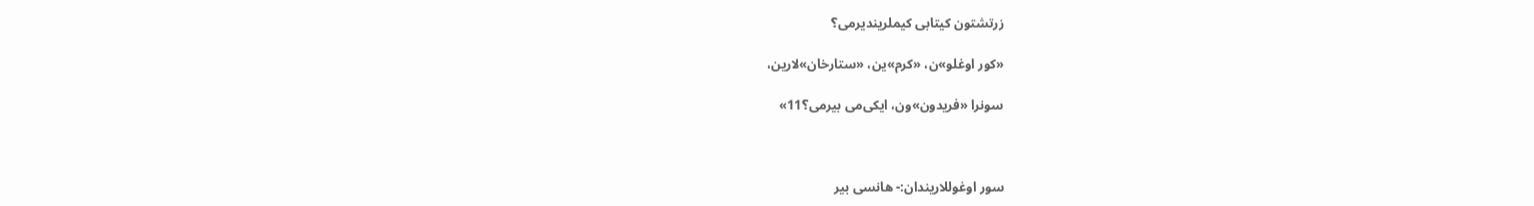زرتشتون کیتابی كیملریندیرمی؟

«كور اوغلو»ن، «كرم»ین، «ستارخان»لارین،

سونرا «فریدون»ون، ایكی‌می بیرمی؟11»



سور اوغوللاریندان:- هانسی بیر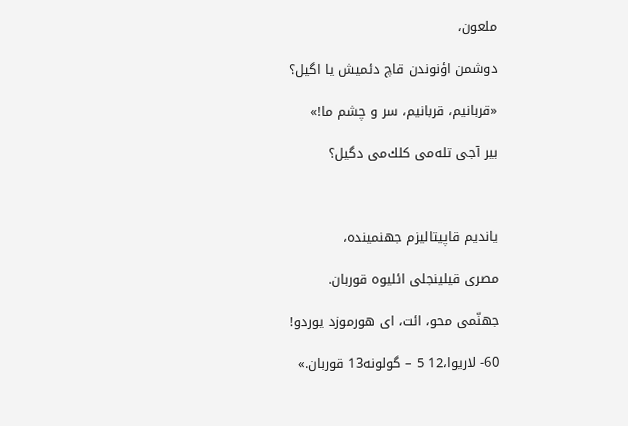ملعون،

دوشمن اؤنوندن قاچ دئمیش یا اگیل؟

«قربانیم، قربانیم، سر و چشم ما!»

بیر آجی تله‌می كلك‌می دگیل؟



یاندیم قاپیتالیزم جهنمینده،

مصری قیلینجلی ائلیوه قوربان.

جهنّمی محو، ائت، ای هورموزد یوردو!

60- لاریوا،12 5 – گولونه13 قوربان.»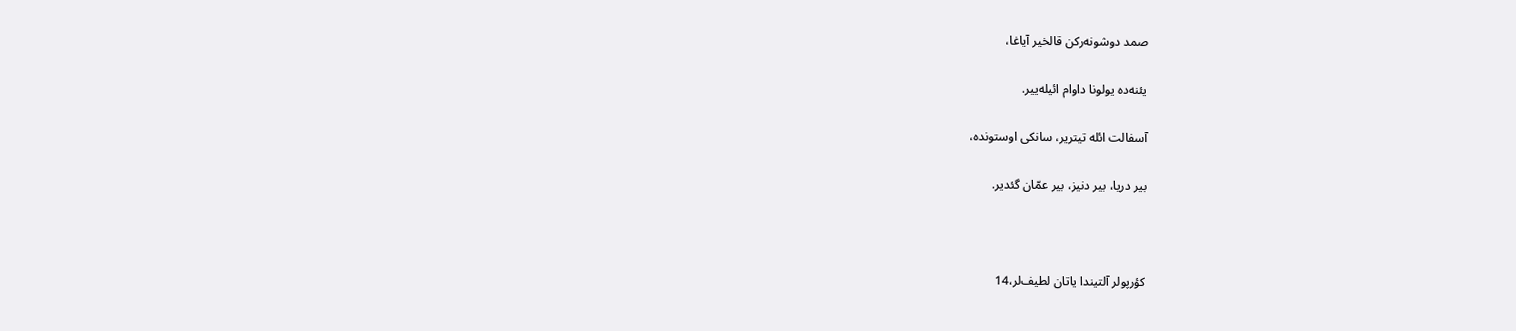صمد دوشونه‌ركن قالخیر آیاغا،

یئنه‌ده یولونا داوام ائیله‌ییر.

آسفالت ائله تیتریر، سانكی اوستونده،

بیر دریا، بیر دنیز، بیر عمّان گئدیر.



كؤرپولر آلتیندا یاتان لطیف‌لر،14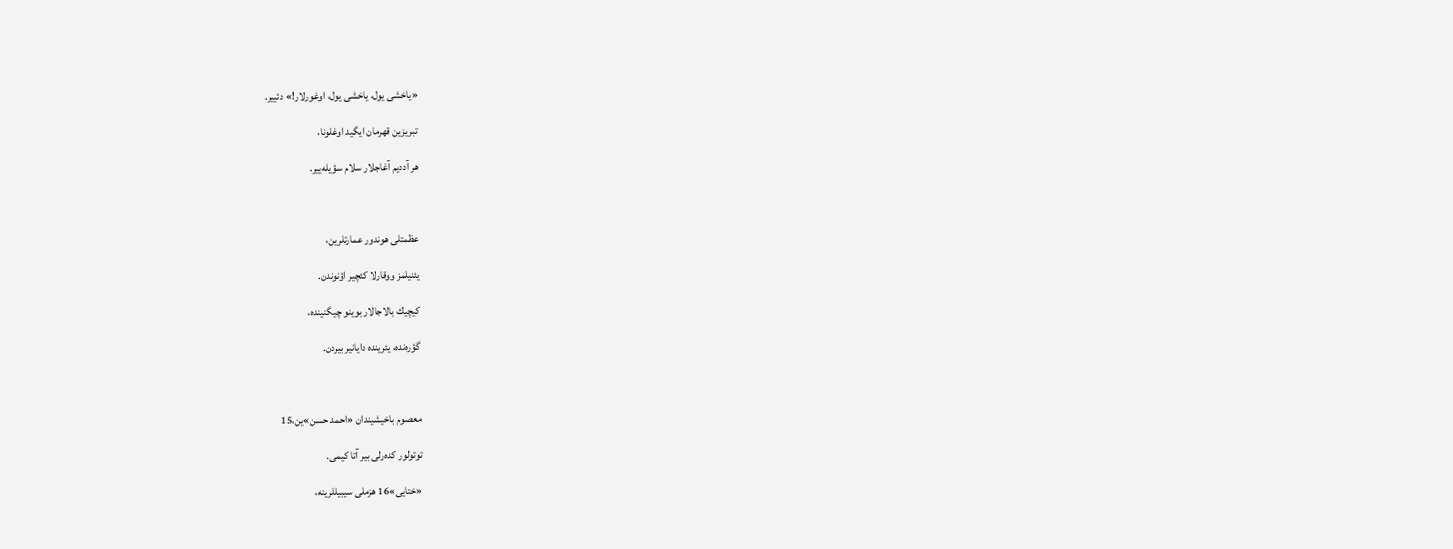«یاخشی یول، یاخشی یول، اوغورلار!» دئییر.

تبریزین قهرمان ایگید اوغلونا،

هر آددیم آغاجلار سلام سؤیله‌ییر.



عظمتلی هوندور عمارتلرین،

یئنیلمز ووقارلا كئچیر اؤنوندن.

كیچیك بالاجالار بوینو چیگنینده،

گؤره‌نده، یئرینده دایانیر بیردن.



معصوم باخیشیندان «احمد حسن»ین،15

توتولور كده‌رلی بیر آتا كیمی.

«ختایی»16 هزملی سیبیللرینه،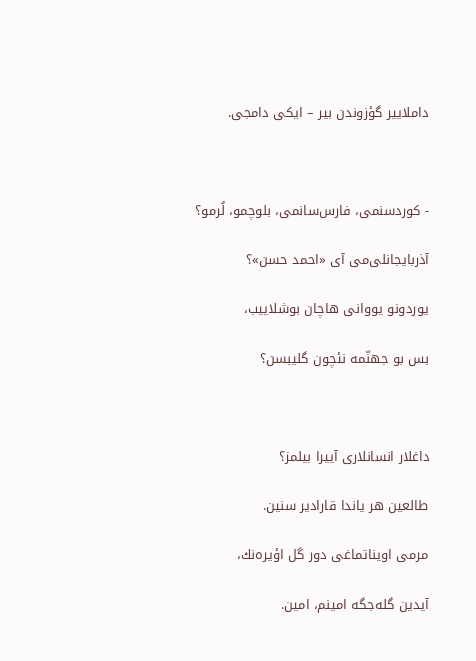داملاییر گؤزوندن بیر – ایكی دامجی.



- كوردسنمی، فارس‌سانمی، بلوچمو، لُرمو؟

آذربایجانلی‌می آی «احمد حسن»؟

یوردونو یووانی هاچان بوشلاییب،

بس بو جهنّمه نئچون گلیبسن؟



داغلار انسانلاری آییرا بیلمز؟

طالعین هر یاندا قارادیر سنین.

مرمی اویناتماغی دور گل اؤیره‌نك،

آیدین گله‌جگه امینم، امین.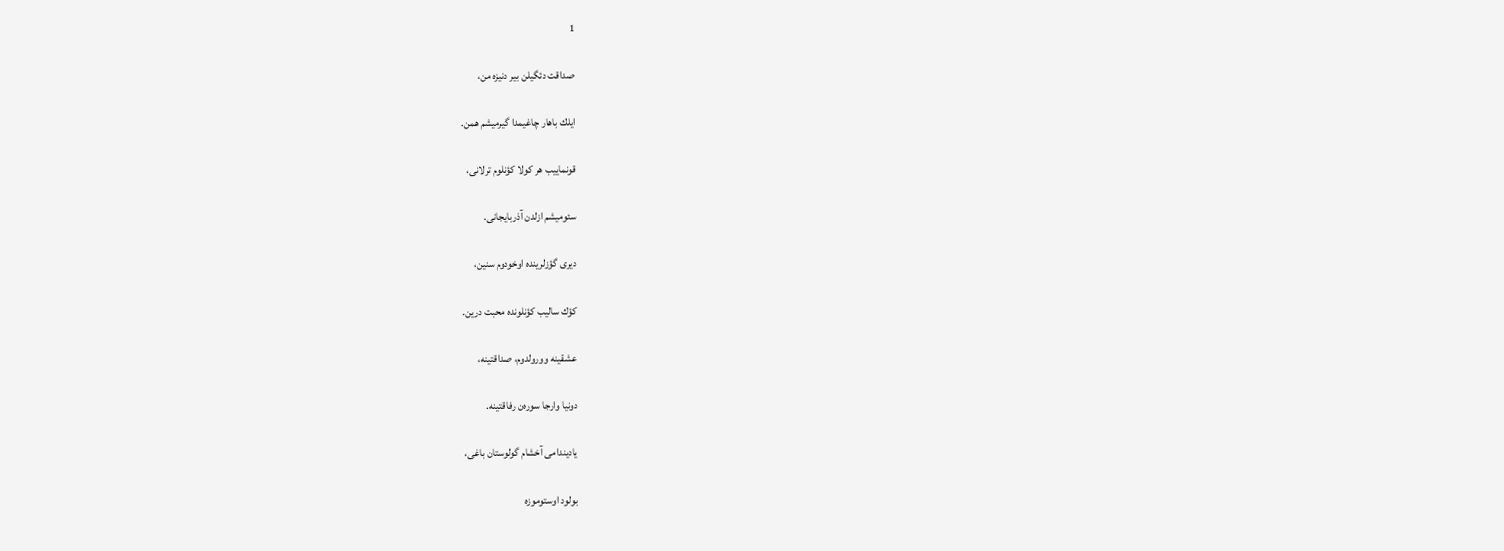1

صداقت دئگیلن بیر دنیزه من،

ایلك باهار چاغیمدا گیرمیشم همن.

قونماییب هر كولا كؤنلوم ترلانی،

سئومیشم ازلدن آذربایجانی.

دیری گؤزلرینده اوخودوم سنین،

كؤك سالیب كؤنلونده محبت درین.

عشقینه وورولدوم، صداقتینه،

دونیا وارجا سوره‌ن رفاقتینه.

یادیندامی آخشام گولوستان باغی،

بولود اوستوموزه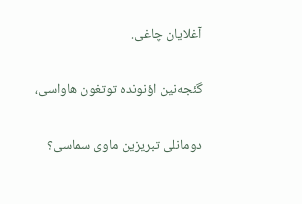آغلایان چاغی.

گئجه‌نین اؤنونده توتغون هاواسی،

دومانلی تبریزین ماوی سماسی؟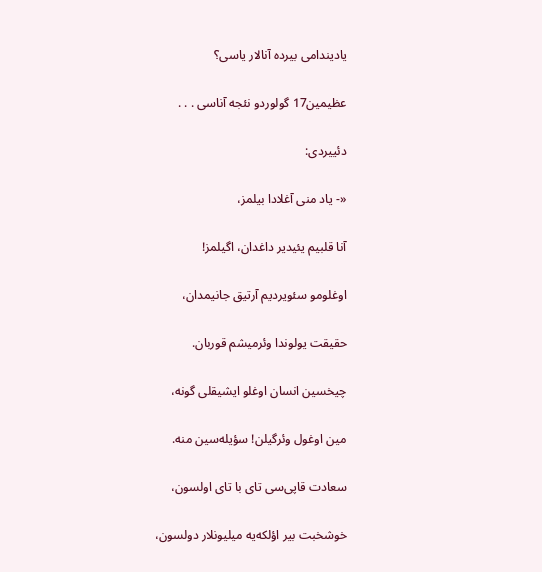یادیندامی بیرده آنالار یاسی؟

عظیمین17 گولوردو نئجه آناسی . . .

دئییردی:

«- یاد منی آغلادا بیلمز،

آنا قلبیم یئیدیر داغدان، اگیلمز!

اوغلومو سئویردیم آرتیق جانیمدان،

حقیقت یولوندا وئرمیشم قوربان.

چیخسین انسان اوغلو ایشیقلی گونه،

مین اوغول وئرگیلن! سؤیله‌سین منه.

سعادت قاپی‌سی‌ تای با تای اولسون،

خوشخبت بیر اؤلكه‌یه میلیونلار دولسون،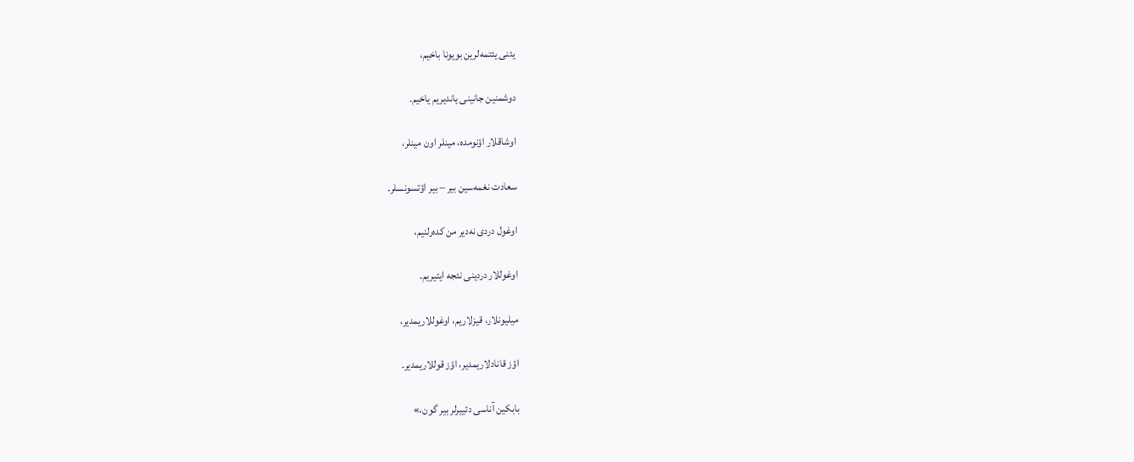یئنی یئتمه‌لرین بویونا باخیم،

دوشمنین جانینی یاندیریم یاخیم.

اوشاقلار اؤنومده، مینلر اون مینلر،

سعادت نغمه‌سین بیر – بیر اؤتسونسلر.

اوغول دردی نه‌دیر من كده‌رلنیم،

اوغوللار دردینی نئجه ایتیریم.

میلیونلار، قیزلاریم، اوغوللاریمدیر،

اؤز قانادلاریمدیر، اؤز قوللاریمدیر.

بابكین آناسی دئییرلر بیر گون،»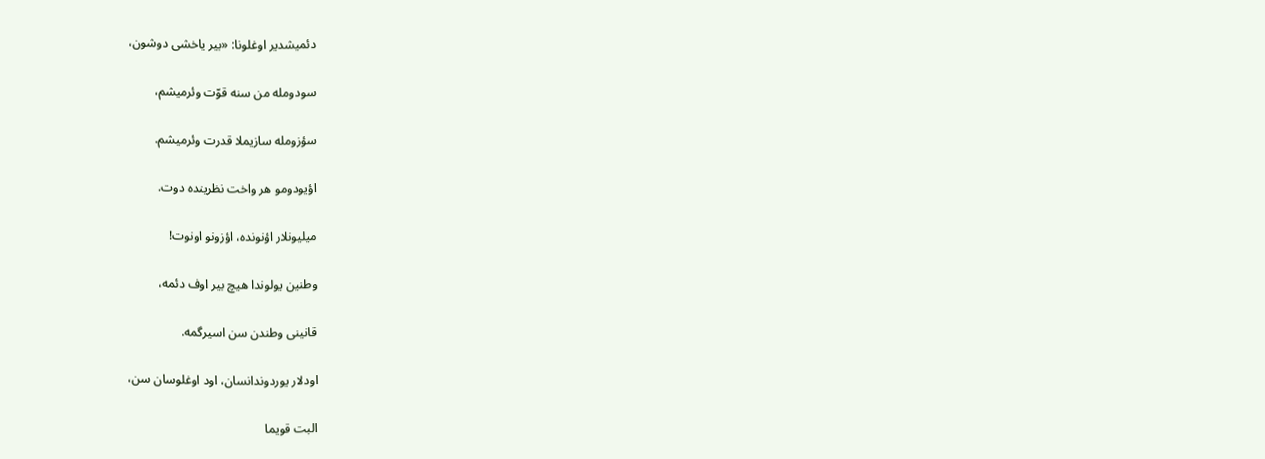دئمیشدیر اوغلونا: «بیر یاخشی دوشون،

سودومله من سنه قوّت وئرمیشم،

سؤزومله سازیملا قدرت وئرمیشم.

اؤیودومو هر واخت نظرینده دوت.

میلیونلار اؤنونده، اؤزونو اونوت!

وطنین یولوندا هیچ بیر اوف دئمه،

قانینی وطندن سن اسیرگمه.

اودلار یوردوندانسان، اود اوغلوسان سن،

البت قویما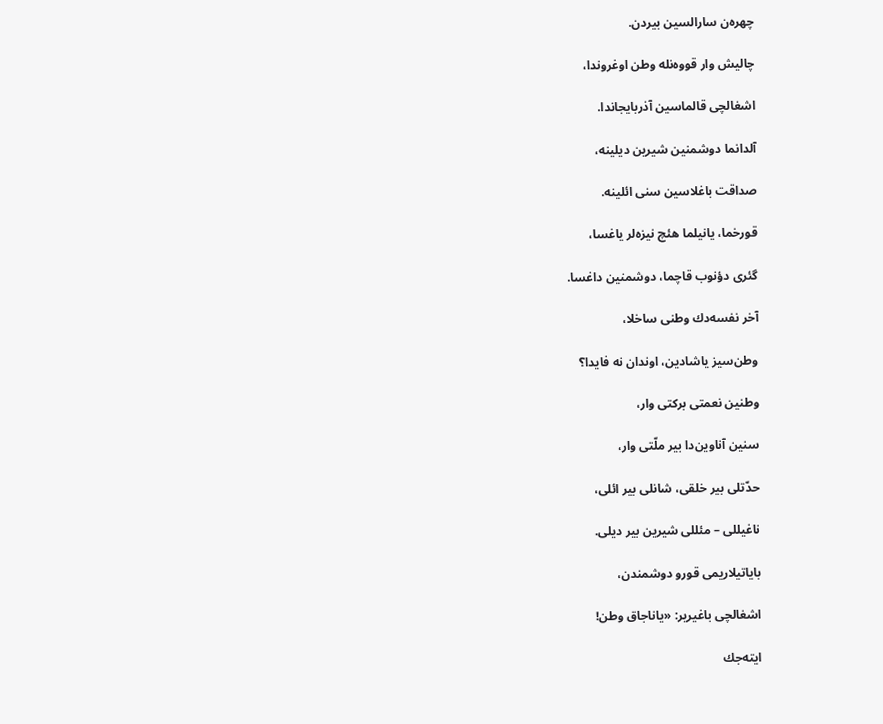چهره‌ن سارالسین بیردن.

چالیش وار قووه‌نله وطن اوغروندا،

اشغالچی قالماسین آذربایجاندا.

آلدانما دوشمنین شیرین دیلینه،

صداقت باغلاسین سنی ائلینه.

قورخما، یانیلما هئچ نیزه‌لر یاغسا،

گئری دؤنوب قاچما، دوشمنین داغسا.

آخر نفسه‌دك وطنی ساخلا،

وطن‌سیز یاشادین، اوندان نه فایدا؟

وطنین نعمتی بركتی وار،

سنین آناوین‌دا بیر ملّتی وار،

حدّتلی بیر خلقی، شانلی بیر ائلی،

ناغیللی – مئللی شیرین بیر دیلی.

بایاتیلاریمی قورو دوشمندن،

اشغالچی باغیریر: «یاناجاق وطن!

ایته‌جك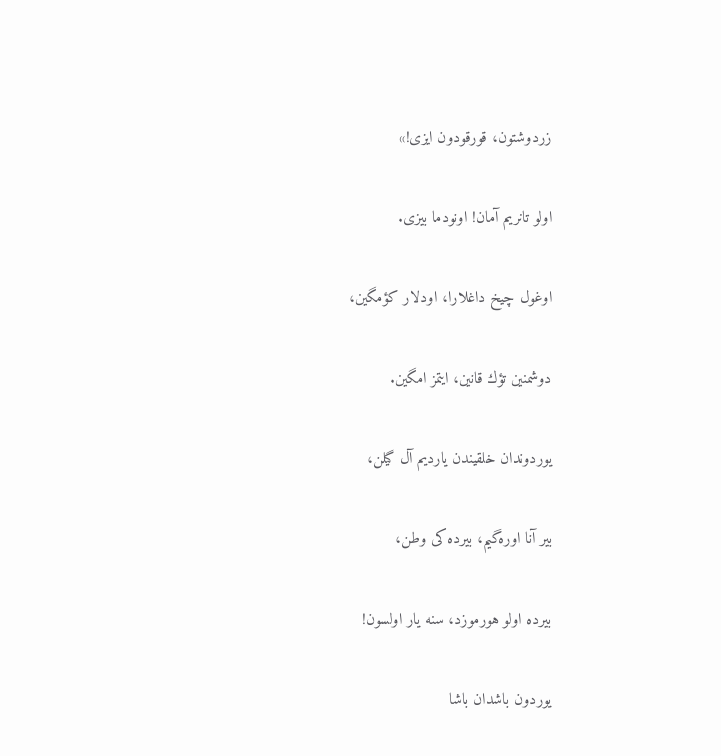زردوشتون، قورقودون ایزی!»

اولو تانریم آمان! اونودما بیزی.

اوغول چیخ داغلارا، اودلار كؤمگین،

دوشمنین تؤك قانین، ایتمز امگین.

یوردوندان خلقیندن یاردیم آل گیلن،

بیر آنا اوره‌گیم، بیرده كی وطن،

بیرده اولو هورموزد، سنه یار اولسون!

یوردون باشدان باشا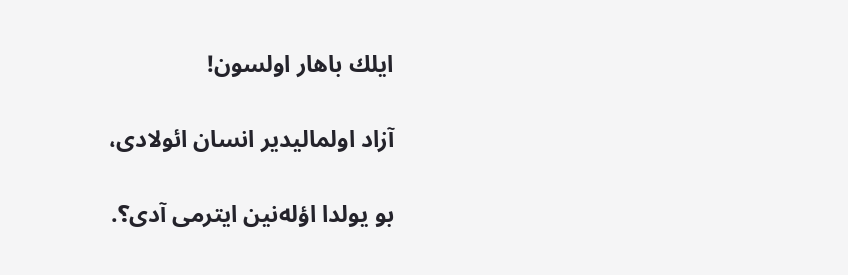ایلك باهار اولسون!

آزاد اولمالیدیر انسان ائولادی،

بو یولدا اؤله‌نین ایترمی آدی؟.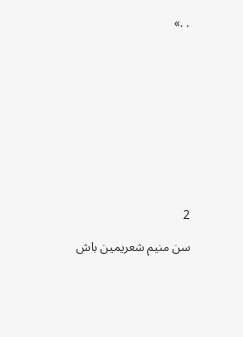. .»











2

سن منیم شعریمین باش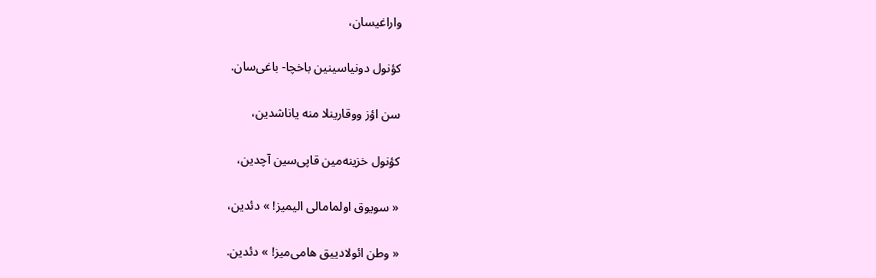واراغیسان،

كؤنول دونیاسینین باخچا- باغی‌‌سان.

سن اؤز ووقارینلا منه یاناشدین،

كؤنول خزینه‌مین قاپی‌‌سین آچدین،

« سویوق اولمامالی الیمیز! » دئدین،

« وطن ائولادییق هامی‌‌میز! » دئدین.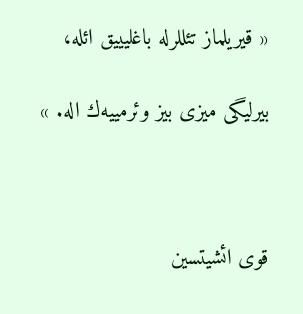« قیریلماز تئللرله باغلیییق ائله،

بیرلیگی میزی بیز وئرمییه‌ك اله. »



قوی ائشیتسین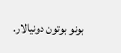بونو بوتون دونیالار.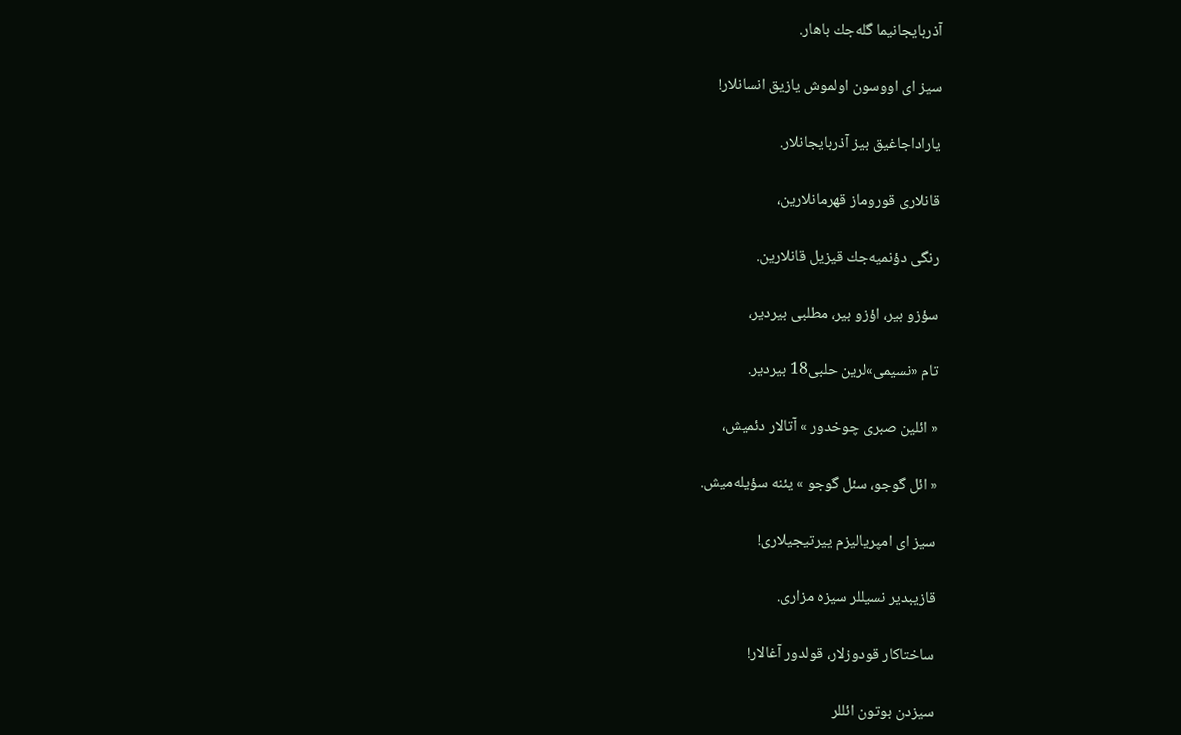آذربایجانیما گله‌جك باهار.

سیز ای اووسون اولموش یازیق انسانلار!

یاراداجاغیق بیز آذربایجانلار.

قانلاری قوروماز قهرمانلارین،

رنگی دؤنمیه‌جك قیزیل قانلارین.

سؤزو بیر، اؤزو بیر، مطلبی بیردیر،

تام «نسیمی»لرین حلبی18 بیردیر.

« ائلین صبری چوخدور » آتالار دئمیش،

« ائل گوجو، سئل گوجو » یئنه سؤیله‌میش.

سیز ای امپریالیزم ییرتیجیلاری!

قازیبدیر نسیللر سیزه مزاری.

ساختاكار قودوزلار، قولدور آغالار!

سیزدن بوتون ائللر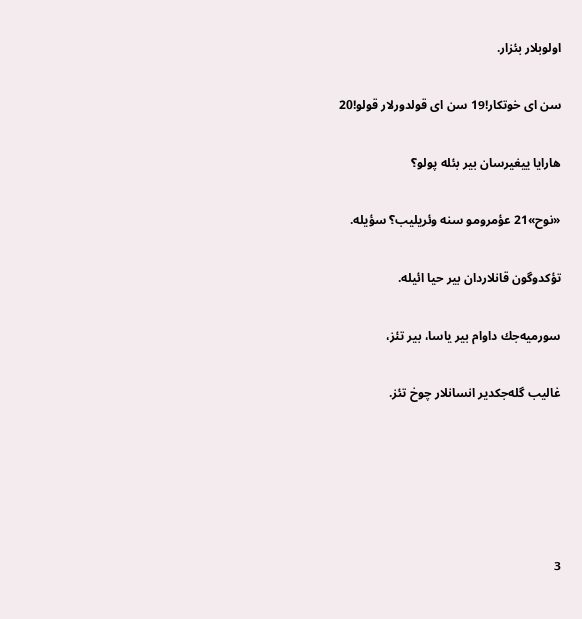اولوبلار بئزار.

سن ای خوتكار!19 سن ای قولدورلار قولو!20

هارایا ییغیرسان بیر بئله پولو؟

«نوح»21 عؤمرومو سنه وئریلیب؟ سؤیله.

تؤكدوگون قانلاردان بیر حیا ائیله.

سورمیه‌جك داوام بیر یاسا، بیر تئز،

غالیب گله‌جكدیر انسانلار چوخ تئز.





3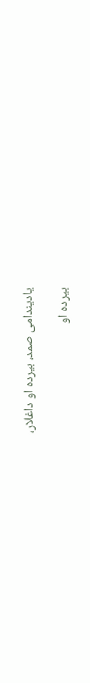یادیندامی صمد، بیرده او داغلار،

بیرده او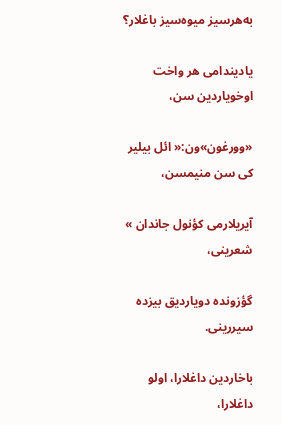به‌هر‌سیز میوه‌سیز باغلار؟

یادیندامی هر واخت اوخویاردین سن،

«وورغون»ون:« ائل بیلیر كی سن منیمسن،

آیریلارمی كؤنول جاندان » شعرینی،

گؤزونده دویاردیق بیزده سیررینی.

باخاردین داغلارا، اولو داغلارا،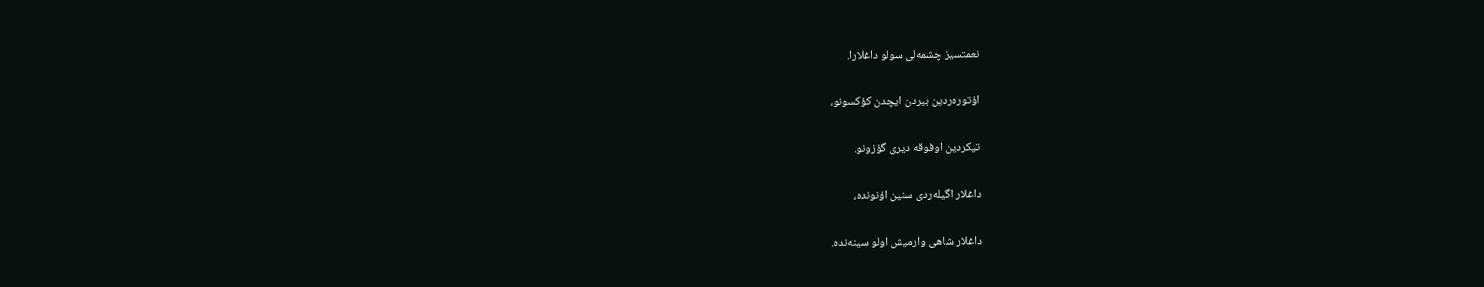نعمتسیز چشمه‌لی سولو داغلارا.

اؤتوره‌ردین بیردن ایچدن كؤكسونو،

تیكردین اوفوقه دیری گؤزونو.

داغلار اگیله‌ردی سنین اؤنونده،

داغلار شاهی وارمیش اولو سینه‌نده.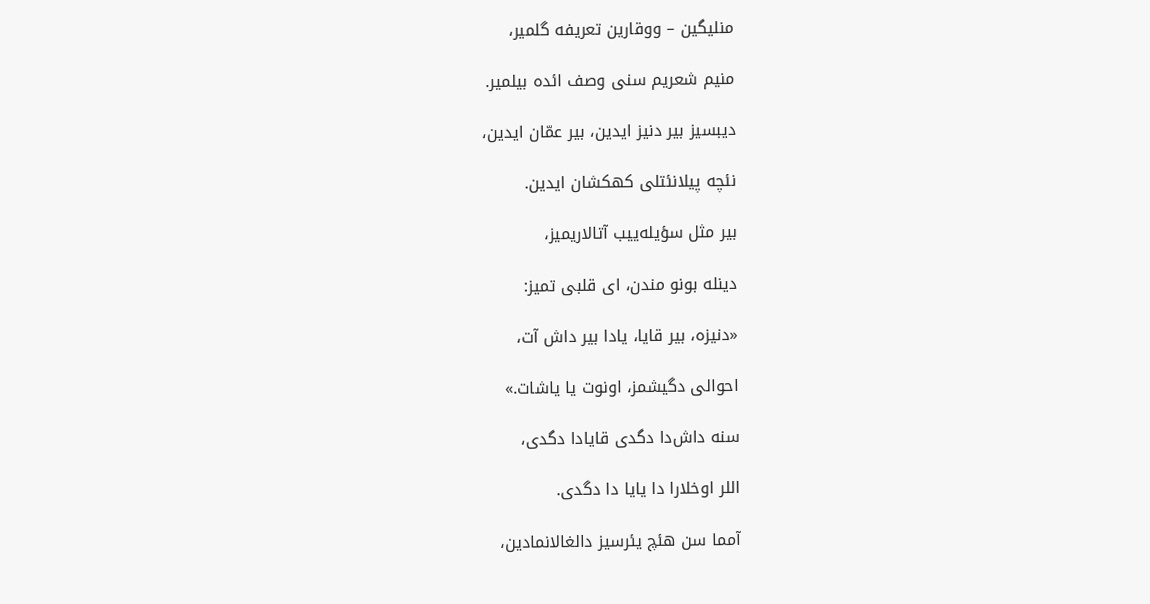منلیگین – ووقارین تعریفه گلمیر،

منیم شعریم سنی وصف ائده بیلمیر.

دیبسیز بیر دنیز ایدین، بیر عمّان ایدین،

نئچه پیلانئتلی كهكشان ایدین.

بیر مثل سؤیله‌ییب آتالاریمیز،

دینله بونو مندن، ای قلبی تمیز:

«دنیزه، بیر قایا، یادا بیر داش آت،

احوالی دگیشمز، اونوت یا یاشات.»

سنه داش‌دا دگدی قایادا دگدی،

اللر اوخلارا دا یایا دا دگدی.

آمما سن هئچ یئرسیز دالغالانمادین،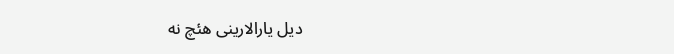دیل یارالارینی هئچ نه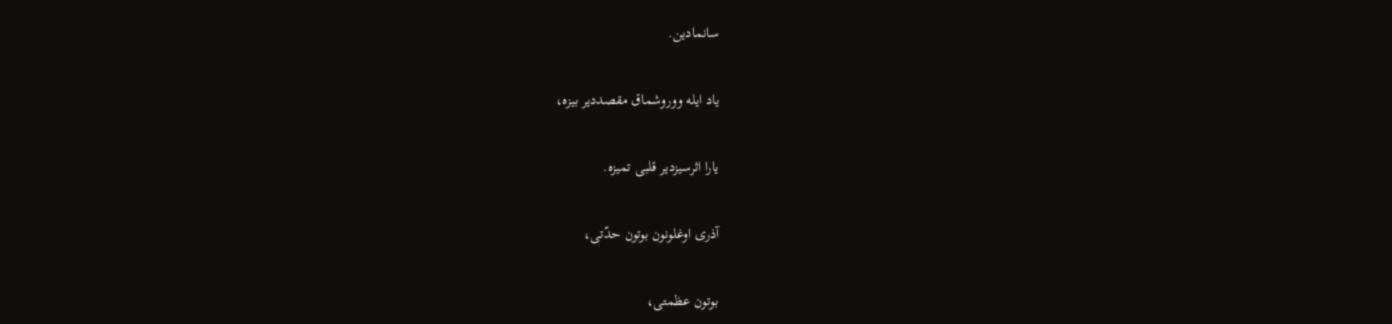سانمادین.

یاد ایله ووروشماق مقصددیر بیزه،

یارا اثرسیزدیر قلبی تمیزه.

آذری اوغلونون بوتون حدّتی،

بوتون عظمتی،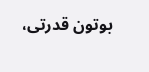بوتون قدرتی،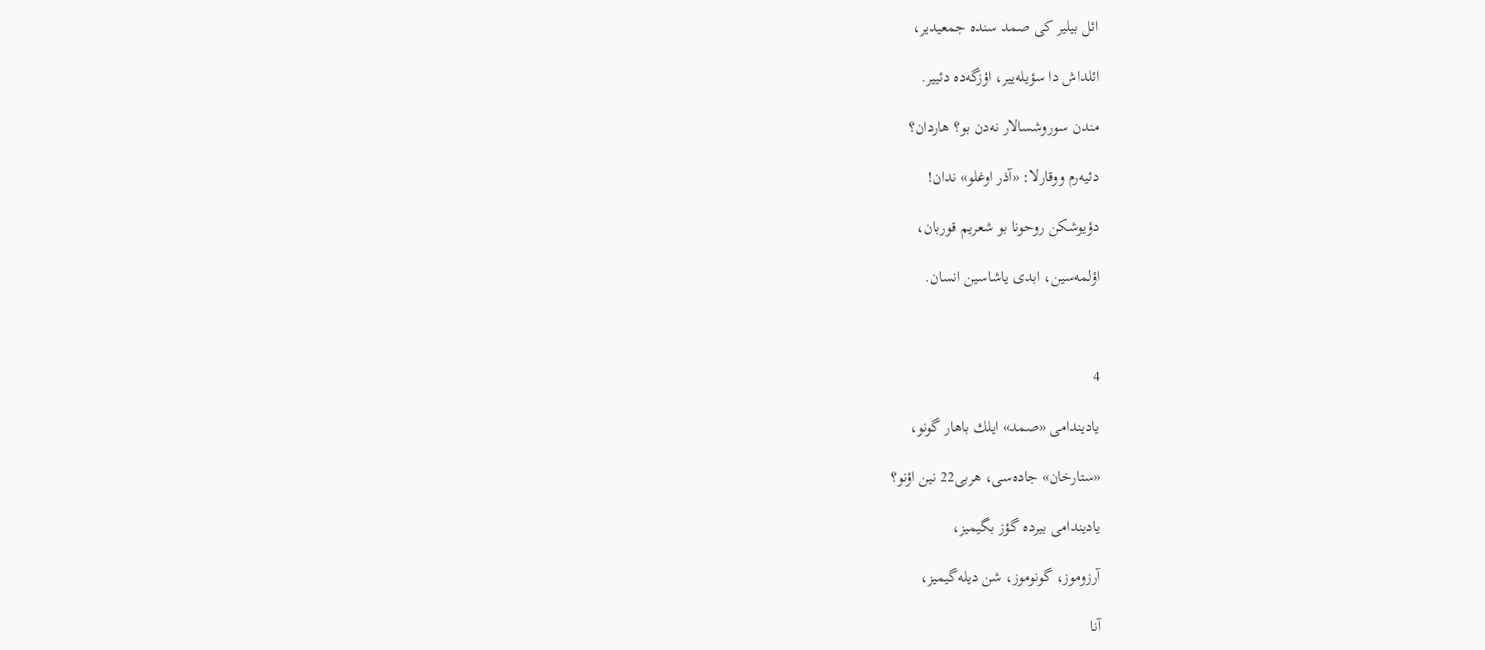ائل بیلیر كی صمد سنده جمعیدیر،

ائلداش دا سؤیله‌ییر، اؤزگه‌ده دئییر.

مندن سوروشسالار نه‌دن بو؟ هاردان؟

دئیه‌رم ووقارلا: «آذر اوغلو» ندان!

دؤیوشكن روحونا بو شعریم قوربان،

اؤلمه‌سین، ابدی یاشاسین انسان.



4

یادیندامی «صمد» ایلك باهار گونو،

«ستارخان» جاده‌سی، هربی22 نین اؤنو؟

یادیندامی بیرده گؤز بگیمیز،

آرزوموز، گونوموز، شن دیله‌گیمیز،

آنا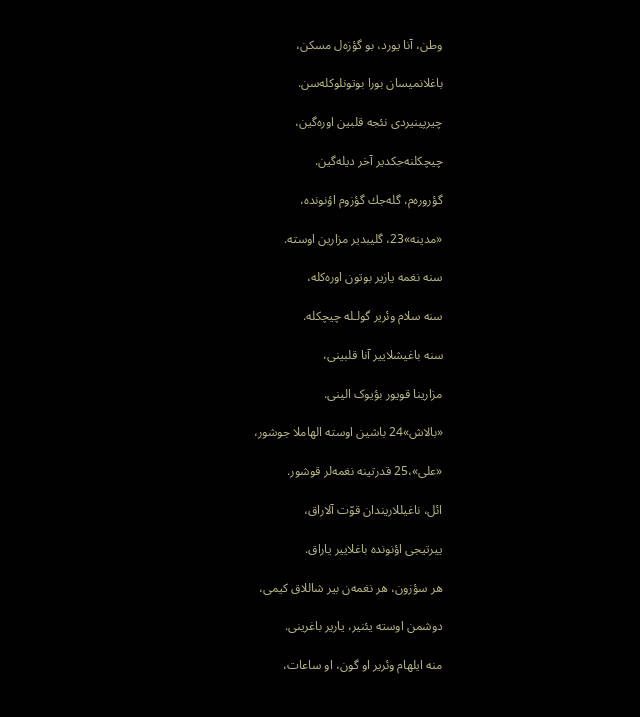وطن، آنا یورد، بو گؤزه‌ل مسكن،

باغلانمیسان بورا بوتونلوكله‌سن.

چیرپینیردی نئجه قلبین اوره‌گین،

چیچكلنه‌جكدیر آخر دیله‌گین.

گؤروره‌م، گله‌جك گؤزوم اؤنونده،

«مدینه»23، گلیبدیر مزارین اوسته.

سنه نغمه یازیر بوتون اوره‌كله،

سنه سلام وئریر گولـله چیچكله.

سنه باغیشلاییر آنا قلبینی،

مزارینا قویور بؤیوک الینی.

«بالاش»24 باشین اوسته الهاملا جوشور،

«علی»،25 قدرتینه نغمه‌لر قوشور.

ائل، ناغیللاریندان قوّت آلاراق،

ییرتیجی اؤنونده باغلاییر یاراق.

هر سؤزون، هر نغمه‌ن بیر شاللاق كیمی،

دوشمن اوسته یئنیر، یاریر باغرینی.

منه ایلهام وئریر او گون، او ساعات،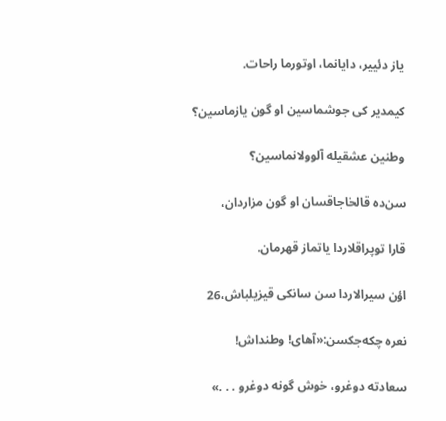یاز دئییر، دایانما، اوتورما راحات.

كیمدیر كی جوشماسین او گون یازماسین؟

وطنین عشقیله آلوولانماسین؟

سن‌ده قالخاجاقسان او گون مزاردان،

قارا توپراقلاردا یاتماز قهرمان.

اؤن سیرالاردا سن سانكی قیزیلباش،26

نعره چكه‌جكسن:«آهای! وطنداش!

سعادته دوغرو، خوش گونه دوغرو . . .»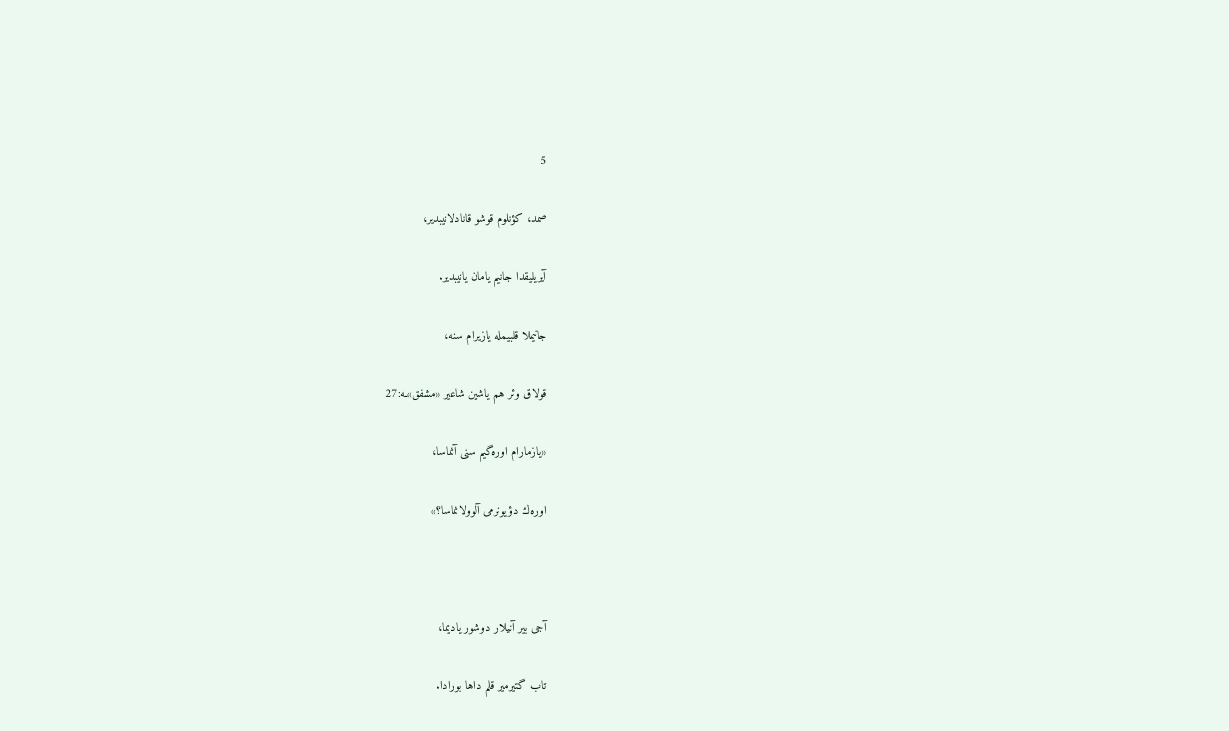5

صمد، كؤنلوم قوشو قانادلانیبدیر،

آیریلیقدا جانیم یامان یانیبدیر.

جانیملا قلبیمله یازیرام سنه،

قولاق وئر هم یاشین شاعیر «مشفق»ـه:27

«یازمارام اوره‌گیم سنی آنماسا،

اوره‌ك دؤیونرمی آلوولانماسا؟»



آجی بیر آنیلار دوشور یادیما،

تاب گتیرمیر قلم داها بورادا.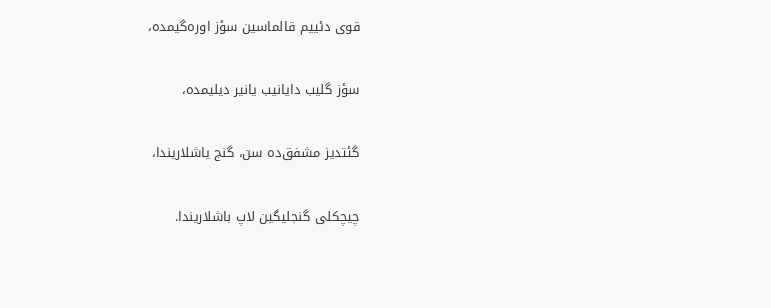قوی دئییم قالماسین سؤز اوره‌گیمده،

سؤز گلیب دایانیب یانیر دیلیمده،

گئتدیز مشفق‌ده سن، گنج یاشلاریندا،

چیچكلی گنجلیگین لاپ باشلاریندا.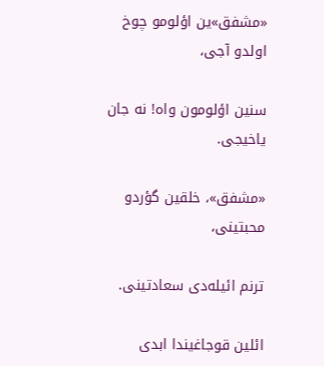«مشفق»ین اؤلومو چوخ اولدو آجی،

سنین اؤلومون واه! نه جان یاخیجی.

«مشفق»، خلقین گؤردو محبتینی،

ترنم ائیله‌دی سعادتینی.

ائلین قوجاغیندا ابدی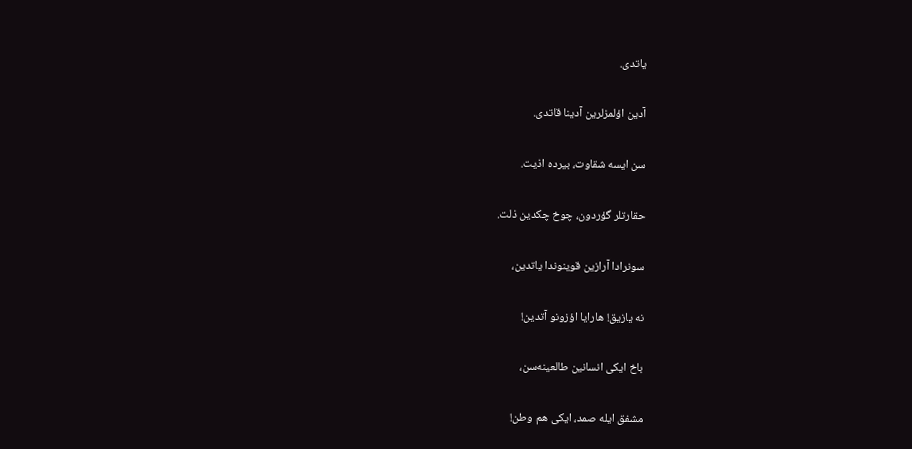یاتدی.

آدین اؤلمزلرین آدینا قاتدی.

سن ایسه شقاوت، بیرده اذیت.

حقارتلر گؤردون، چوخ چكدین ذلت.

سونرادا آرازین قوینوندا یاتدین،

نه‌ یازیق! هارایا اؤزونو آتدین!

باخ ایكی انسانین طالعینه‌سن،

مشفق ایله صمد، ایكی هم وطن!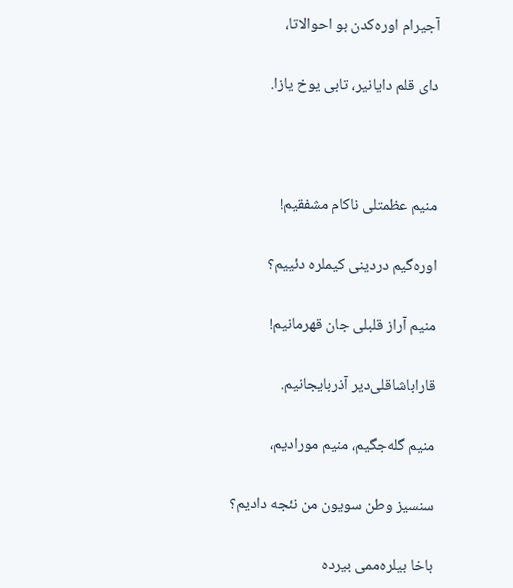آجیرام اوره‌كدن بو احوالاتا،

دای قلم دایانیر، تابی یوخ یازا.



منیم عظمتلی ناكام مشفقیم!

اوره‌گیم دردینی كیملره دئییم؟

منیم آراز قلبلی جان قهرمانیم!

قاراباشاقلی‌‌دیر آذربایجانیم.

منیم گله‌جگیم، منیم مورادیم،

سنسیز وطن سویون من نئجه دادیم؟

باخا بیلره‌ممی بیرده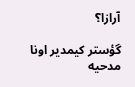آرازا؟

گؤستر كیمدیر اونا مدحیه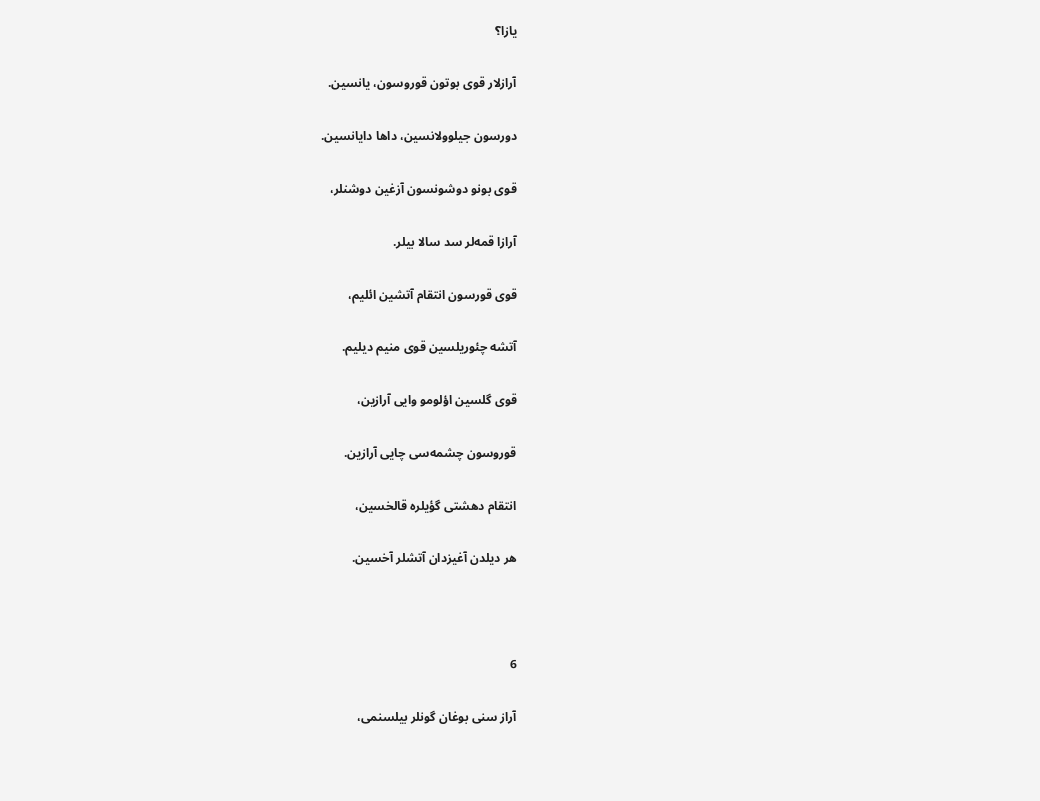یازا؟

آرازلار قوی بوتون قوروسون، یانسین.

دورسون جیلوولانسین، داها دایانسین.

قوی بونو دوشونسون آزغین دوشنلر،

آرازا قمه‌لر سد سالا بیلر.

قوی قورسون انتقام آتشین ائلیم،

آتشه چئوریلسین قوی منیم دیلیم.

قوی گلسین اؤلومو وایی آرازین،

قوروسون چشمه‌سی چایی آرازین.

انتقام دهشتی گؤیلره قالخسین،

هر دیلدن آغیزدان آتشلر آخسین.



6

آراز سنی بوغان گونلر بیلسنمی،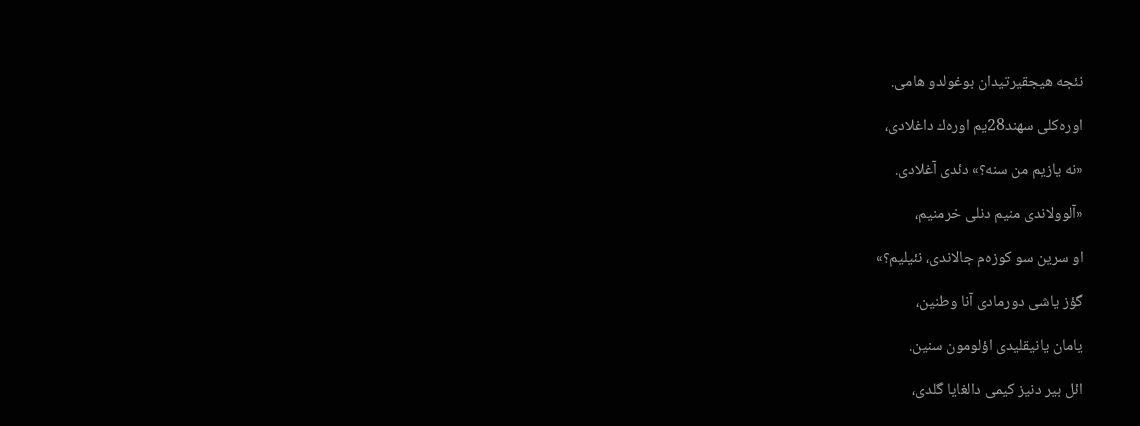نئجه هیجقیرتیدان بوغولدو هامی.

اوره‌كلی سهند28یم اوره‌ك داغلادی،

«نه یازیم من سنه؟» دئدی آغلادی.

«آلوولاندی منیم دنلی خرمنیم،

او سرین سو كوزه‌م جالاندی، نئیلیم؟»

گؤز یاشی دورمادی آنا وطنین،

یامان یانیقلیدی اؤلومون سنین.

ائل بیر دنیز كیمی دالغایا گلدی،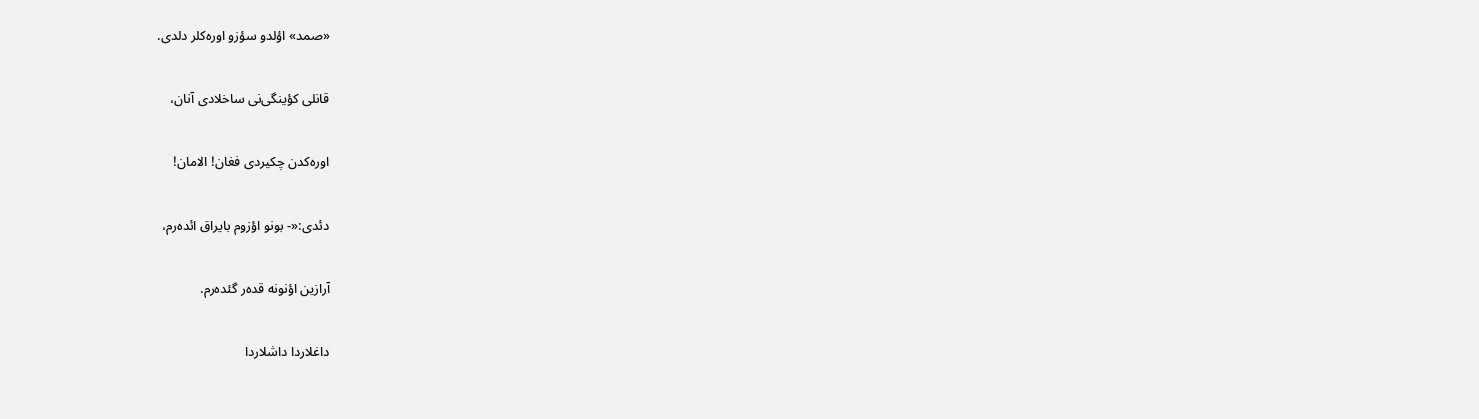«صمد» اؤلدو سؤزو اوره‌كلر دلدی.

قانلی كؤینگی‌نی ساخلادی آنان،

اوره‌كدن چكیردی فغان! الامان!

دئدی:«- بونو اؤزوم بایراق ائده‌رم،

آرازین اؤنونه قده‌ر گئده‌رم.

داغلاردا داشلاردا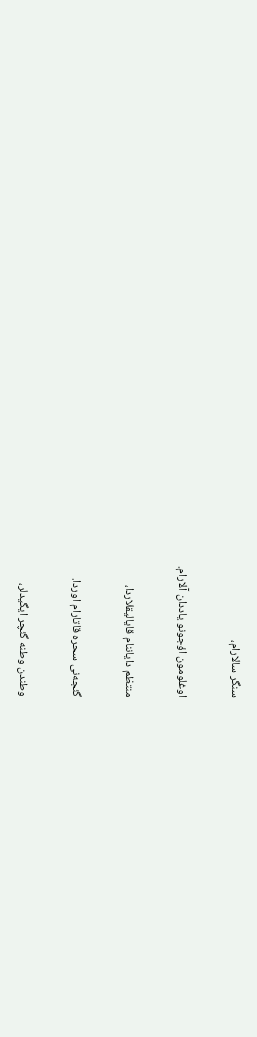سنگر سالارام،

اوغلومون اؤجونو یاددان آلارام.

منتظم دایاننام قایالیقلاردا،

گئجه‌نی سحره قاتارام اوردا.

وطندن وطنه گئچر ایگیدلر،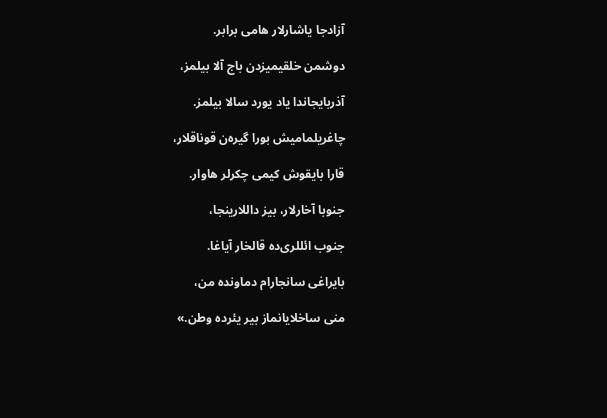آزادجا یاشارلار هامی برابر.

دوشمن خلقیمیزدن باج آلا بیلمز،

آذربایجاندا یاد یورد سالا بیلمز.

چاغریلمامیش بورا گیره‌ن قوناقلار،

قارا بایقوش كیمی چكرلر هاوار.

جنوبا آخارلار، بیز داللارینجا،

جنوب ائللری‌ده قالخار آیاغا.

بایراغی سانجارام دماونده من،

منی ساخلایانماز بیر یئرده وطن.»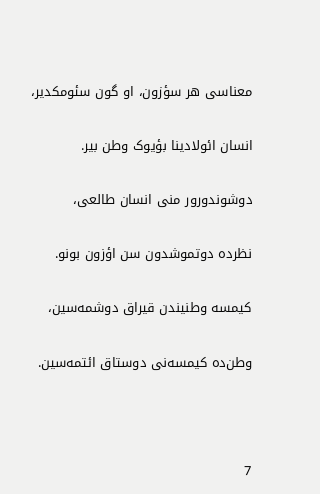معناسی هر سؤزون، او گون سئومكدیر،

انسان ائولادینا بؤیوک وطن بیر.

دوشوندورور منی انسان طالعی،

نظرده دوتموشدون سن اؤزون بونو.

كیمسه وطنیندن قیراق دوشمه‌سین،

وطن‌ده كیمسه‌نی دوستاق ائتمه‌سین.



7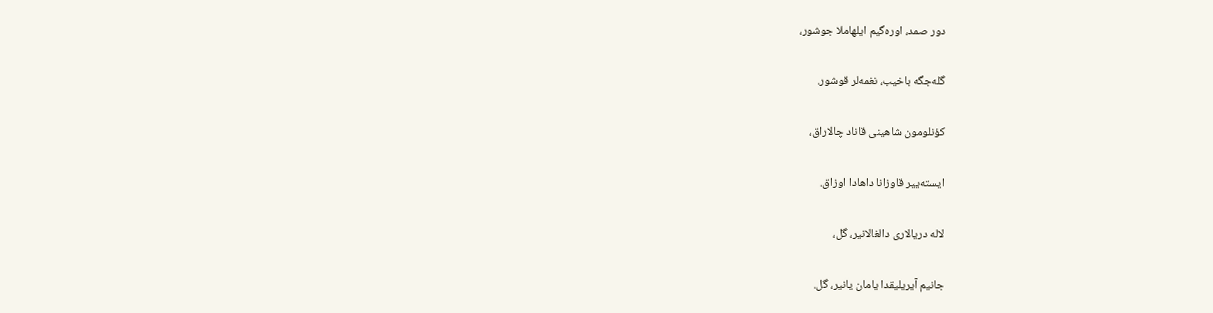دور صمد، اوره‌گیم ایلهاملا جوشور،

گله‌جگه باخیب، نغمه‌لر قوشور.

كؤنلومون شاهینی قاناد چالاراق،

ایسته‌ییر قاوزانا داهادا اوزاق.

لاله دریالاری دالغالانیر، گل،

جانیم آیریلیقدا یامان یانیر، گل.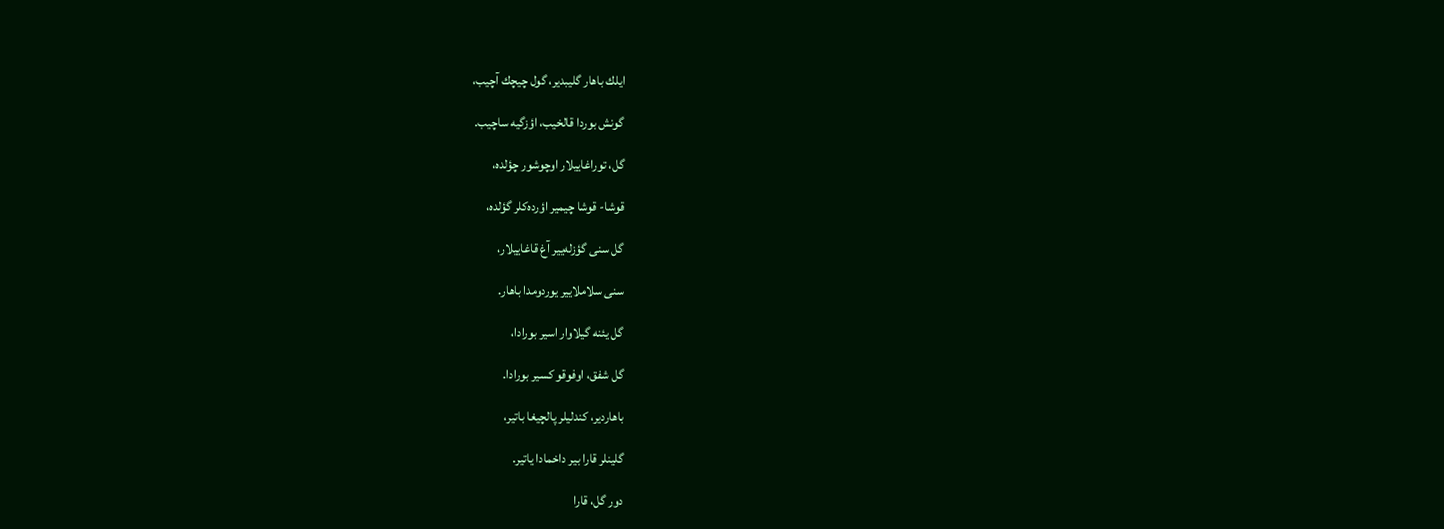ایلك باهار گلیبدیر، گول چیچك آچیب،

گونش بوردا قالخیب، اؤزگیه ساچیب.

گل، توراغاییلار اوچوشور چؤلده،

قوشا- قوشا چیمیر اؤرده‌كلر گؤلده،

گل سنی گؤزله‌ییر آغ قاغاییلار،

سنی سلاملاییر یوردومدا باهار.

گل یئنه گیلاوار اسیر بورادا،

گل شفق، اوفوقو كسیر بورادا.

باهاردیر، كندلیلر پالچیغا باتیر،

گلینلر قارا بیر داخمادا یاتیر.

دور گل، قارا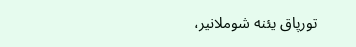تورپاق یئنه شوملانیر،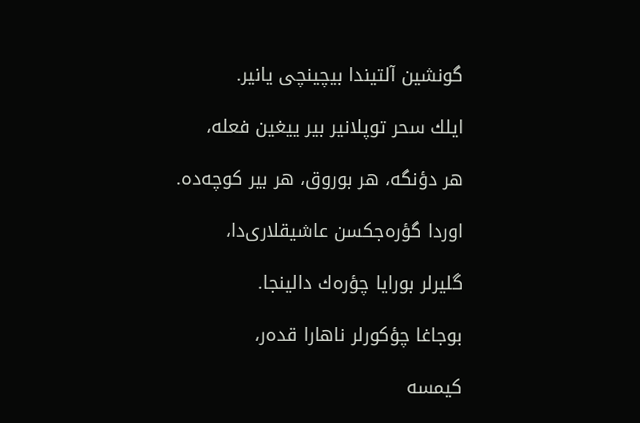گونشین آلتیندا بیچینچی یانیر.

ایلك سحر توپلانیر بیر ییغین فعله،

هر دؤنگه، هر بوروق، هر بیر کوچه‌ده.

اوردا گؤره‌جكسن عاشیقلار‌ی‌‌دا،

گلیرلر بورایا چؤره‌ك دالینجا.

بوجاغا چؤكورلر ناهارا قده‌ر،

كیمسه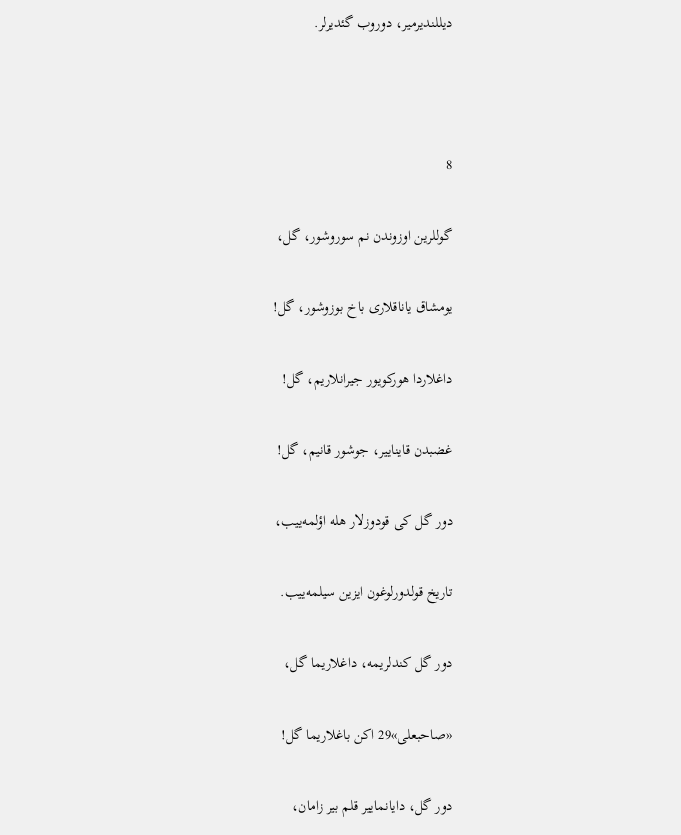دیللندیرمیر، دوروب گئدیرلر.



8

گوللرین اوزوندن نم سوروشور، گل،

یومشاق یاناقلاری باخ بوزوشور، گل!

داغلاردا هوركویور جیرانلاریم، گل!

غضبدن قایناییر، جوشور قانیم، گل!

دور گل كی قودوزلار هله اؤلمه‌ییب،

تاریخ قولدورلوغون ایزین سیلمه‌ییب.

دور گل كندلریمه، داغلاریما گل،

«صاحبعلی»29 اكن باغلاریما گل!

دور گل، دایانماییر قلم بیر زامان،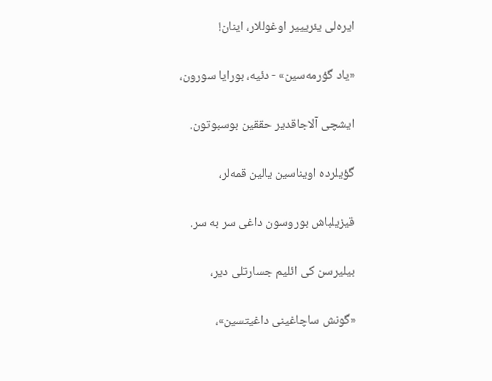ایره‌لی یئریییر اوغوللار، اینان!

«یاد گؤرمه‌سین» - دئیه، بورایا سورون،

ایشچی آلاجاقدیر حققین بوسبوتون.

گؤیلرده اویناسین یالین قمه‌لر،

قیزیلباش بوروسون داغی سر به سر.

بیلیرسن كی ائلیم جسارتلی دیر،

«گونش ساچاغینی داغیتسین»،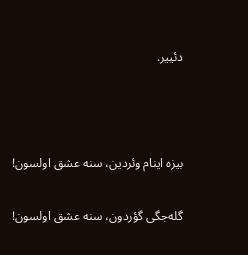دئییر.



بیزه اینام وئردین، سنه عشق اولسون!

گله‌جگی گؤردون، سنه عشق اولسون!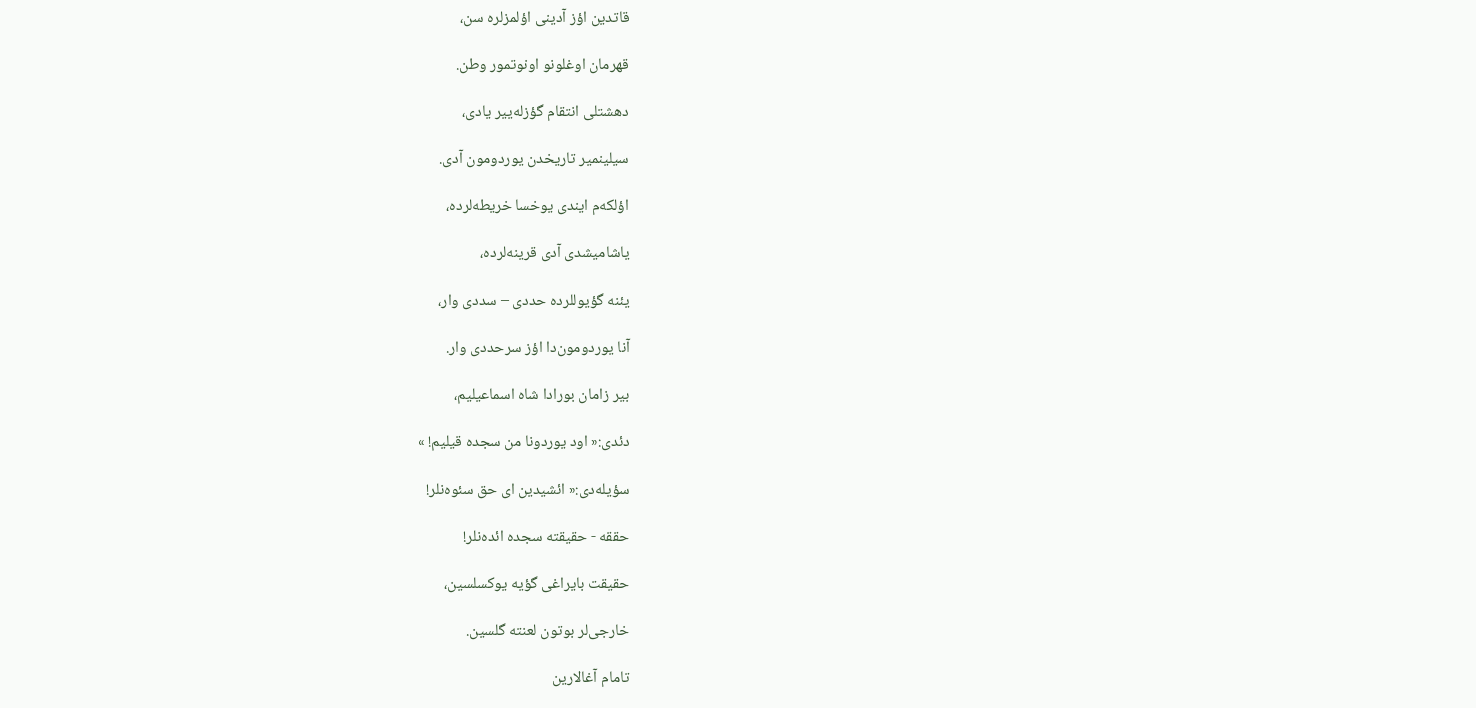قاتدین اؤز آدینی اؤلمزلره سن،

قهرمان اوغلونو اونوتمور وطن.

دهشتلی انتقام گؤزله‌ییر یادی،

سیلینمیر تاریخدن یوردومون آدی.

اؤلكه‌م ایندی یوخسا خریطه‌لرده،

یاشامیشدی آدی قرینه‌لرده،

یئنه گؤیوللرده حددی – سددی وار،

آنا یوردومون‌دا اؤز سرحددی وار.

بیر زامان بورادا شاه اسماعیلیم،

دئدی:« اود یوردونا من سجده ‌قیلیم! »

سؤیله‌دی:« ائشیدین ای حق سئوه‌نلر!

حققه - حقیقته سجده ائده‌نلر!

حقیقت بایراغی گؤیه یوكسلسین،

خارجی‌لر بوتون لعنته گلسین.

تامام آغالارین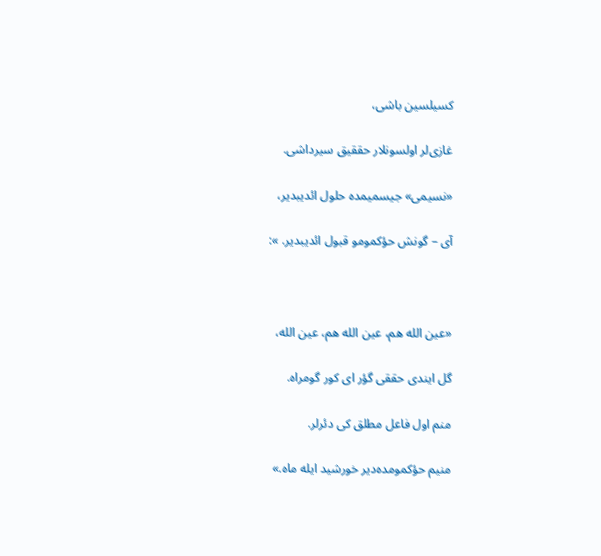كسیلسین باشی،

غازی‌لر اولسونلار حققیق سیرداشی.

«نسیمی» جیسمیمده حلول ائدیبدیر،

آی – گونش حؤكمومو قبول ائدیبدیر. »:



«عین الله ‌هم، عین الله‌ هم، عین الله،

گل ایندی حققی گؤر ای كور گومراه.

منم اول فاعل مطلق كی دئرلر.

منیم حؤكمومده‌دیر خورشید ایله ماه.»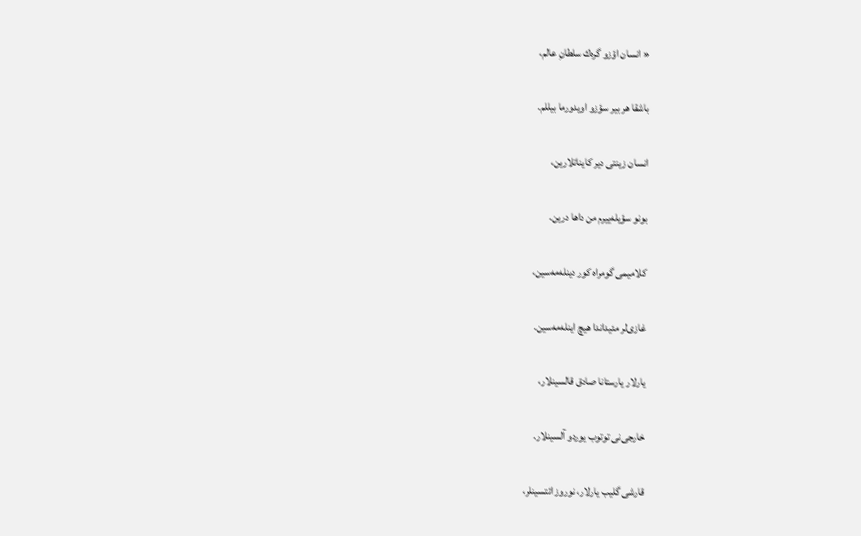« انسان اؤزو گره‌ك سلطانِ عالم،

باشقا هر بیر سؤزو اویدورما بیللم.

انسان زینتی دیر كایناتلارین،

بونو سؤیله‌ییرم من داها درین.

كلامیمی گومراه كور دینله‌مه‌سین،

غازی‌لر مئیداندا هیچ اینله‌مه‌سین.

یارلار یارستانا صادق قالسینلار،

خارجی‌نی توتوب یوردو آلسینلار.

قارشی گلیب یارلار، نوروز ائتسینلر،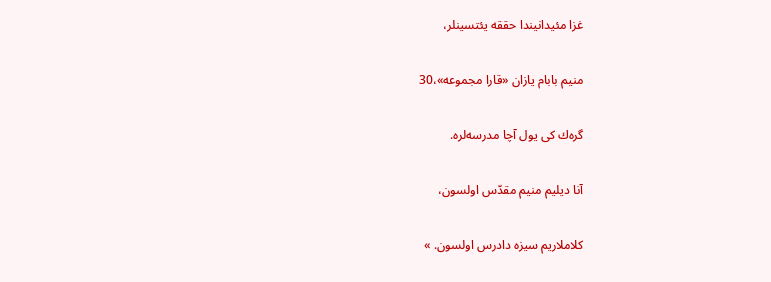غزا مئیدانیندا حققه یئتسینلر،

منیم بابام یازان «قارا مجموعه»،30

گره‌ك كی یول آچا مدرسه‌لره.

آنا دیلیم منیم مقدّس اولسون،

كلاملاریم سیزه دادرس اولسون. »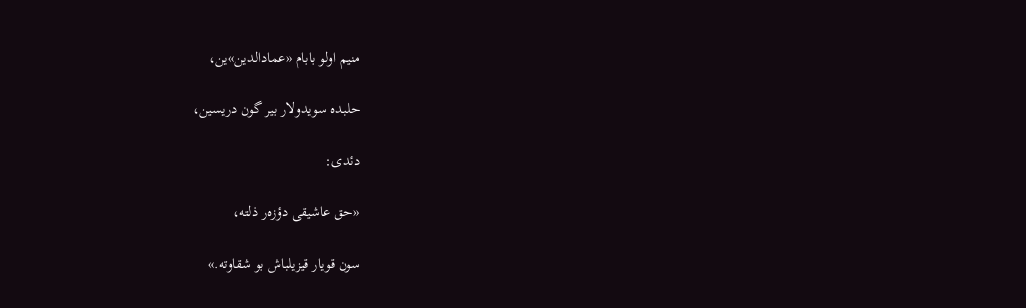منیم اولو بابام «عمادالدین»ین،

حلبده سویدولار بیر گون دریسین،

دئدی:

«حق عاشیقی دؤزه‌ر ذلته،

سون قویار قیزیلباش بو شقاوته.»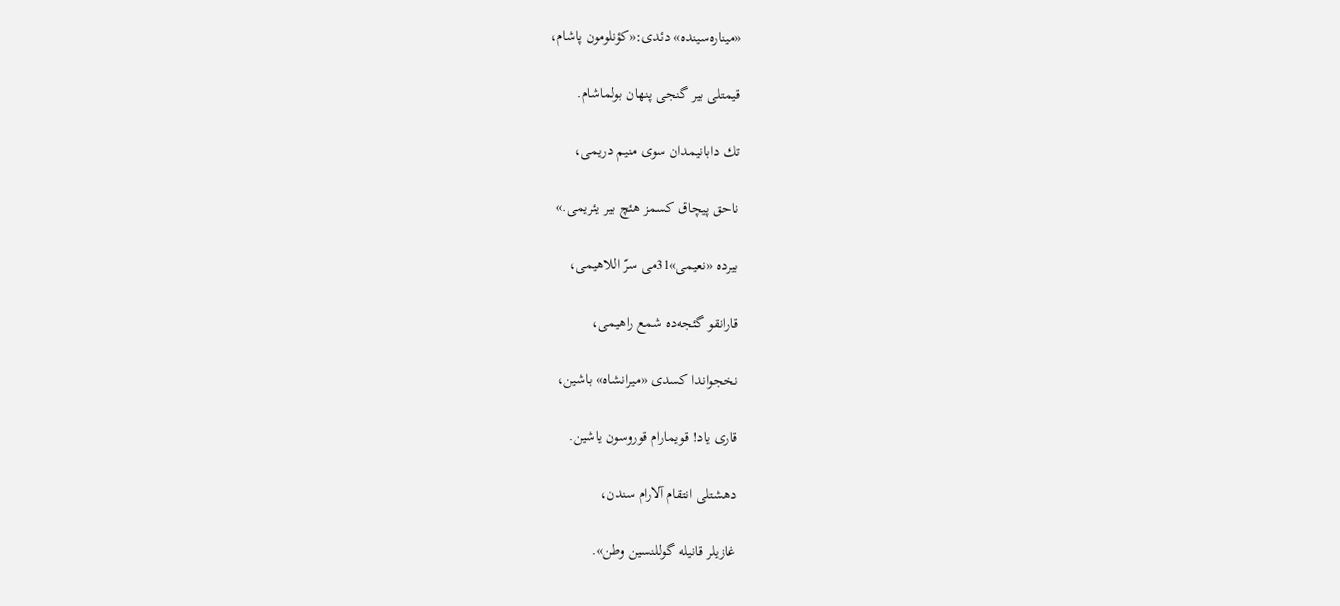«میناره‌سینده» دئدی:«كؤنلومون پاشام،

قیمتلی بیر گنجی پنهان بولماشام.

تك دابانیمدان سوی منیم دریمی،

ناحق پیچاق كسمز هئچ بیر یئریمی.»

بیرده «نعیمی»31می سرّ اللاهیمی،

قارانقو گئجه‌ده شمع راهیمی،

نخجواندا كسدی «میرانشاه» باشین،

قاری یاد! قویمارام قوروسون یاشین.

دهشتلی انتقام آلارام سندن،

غازیلر قانیله گوللنسین وطن».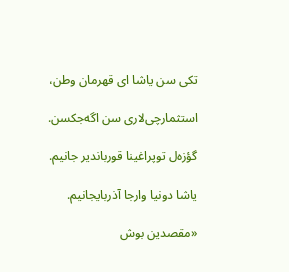تكی سن یاشا ای قهرمان وطن،

استثمارچی‌لاری سن اگه‌جكسن.

گؤزه‌ل توپراغینا قورباندیر جانیم.

یاشا دونیا وارجا آذربایجانیم.

«مقصدین بوش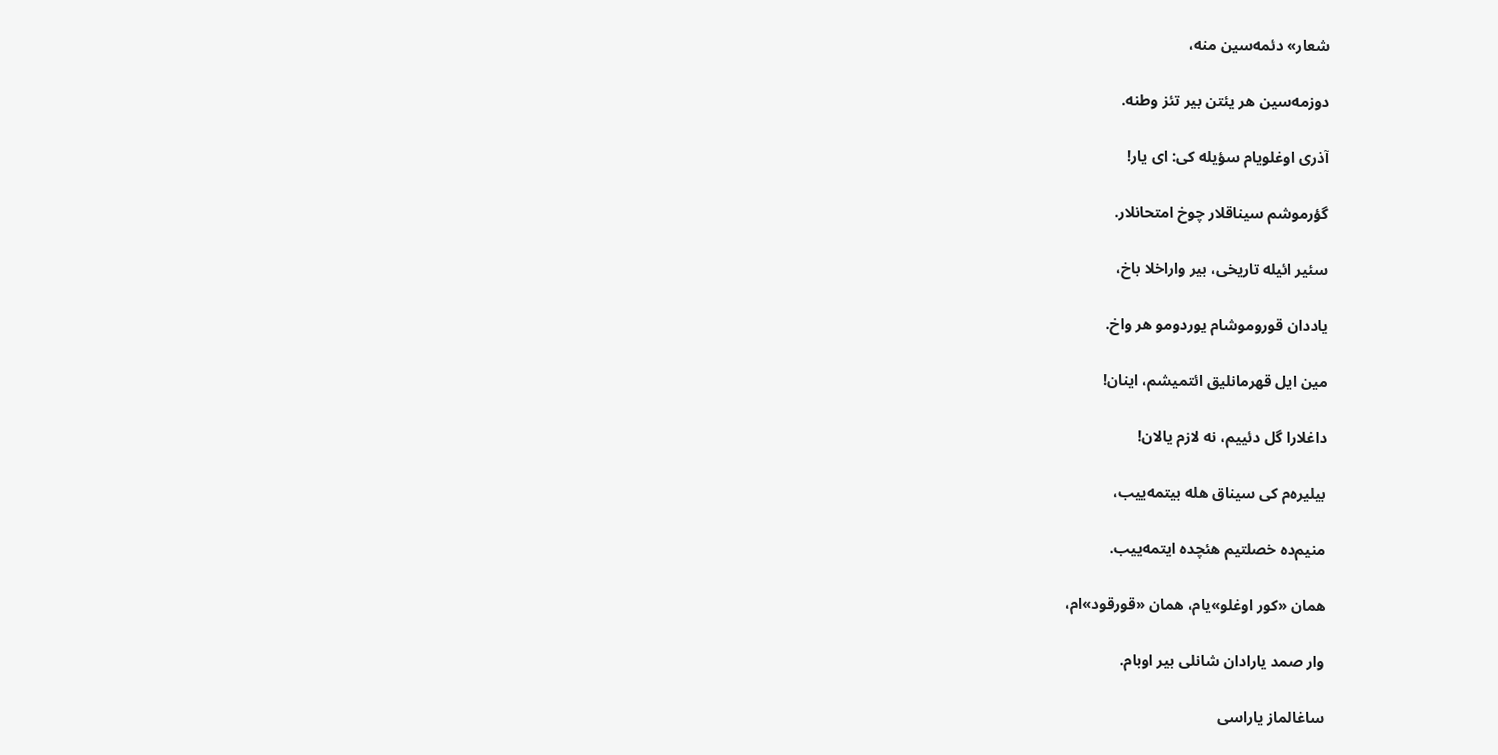شعار» دئمه‌سین منه،

دوزمه‌سین هر یئتن بیر تئز وطنه.

آذری اوغلویام سؤیله كی: ای یار!

گؤرموشم سیناقلار چوخ امتحانلار.

سئیر ائیله تاریخی، بیر واراخلا باخ،

یاددان قوروموشام یوردومو هر واخ.

مین ایل قهرمانلیق ائتمیشم، اینان!

داغلارا گل دئییم، نه لازم یالان!

بیلیره‌م كی سیناق هله بیتمه‌ییب،

منیم‌ده خصلتیم هئچده ایتمه‌ییب.

همان «كور اوغلو»یام، همان «قورقود»ام،

وار صمد یارادان شانلی بیر اوبام.

ساغالماز یاراسی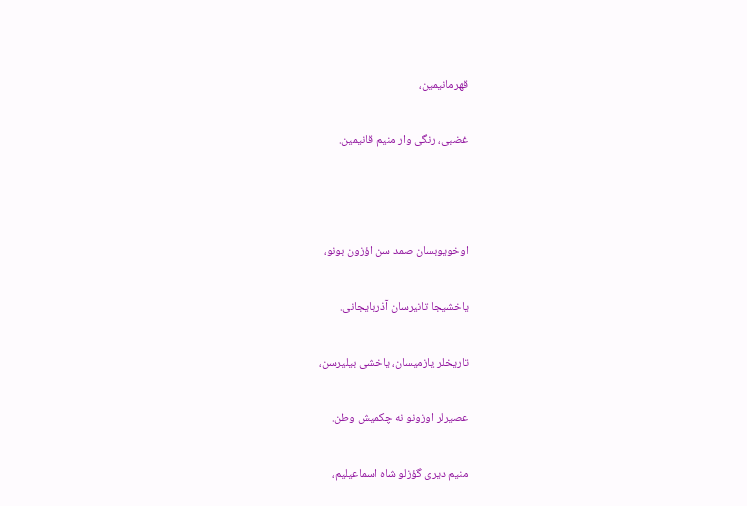قهرمانیمین،

غضبی، رنگی وار منیم قانیمین.



اوخویوبسان صمد سن اؤزون بونو،

یاخشیجا تانیرسان آذربایجانی.

تاریخلر یازمیسان، یاخشی بیلیرسن،

عصیرلر اوزونو نه چكمیش وطن.

منیم دیری گؤزلو شاه اسماعیلیم،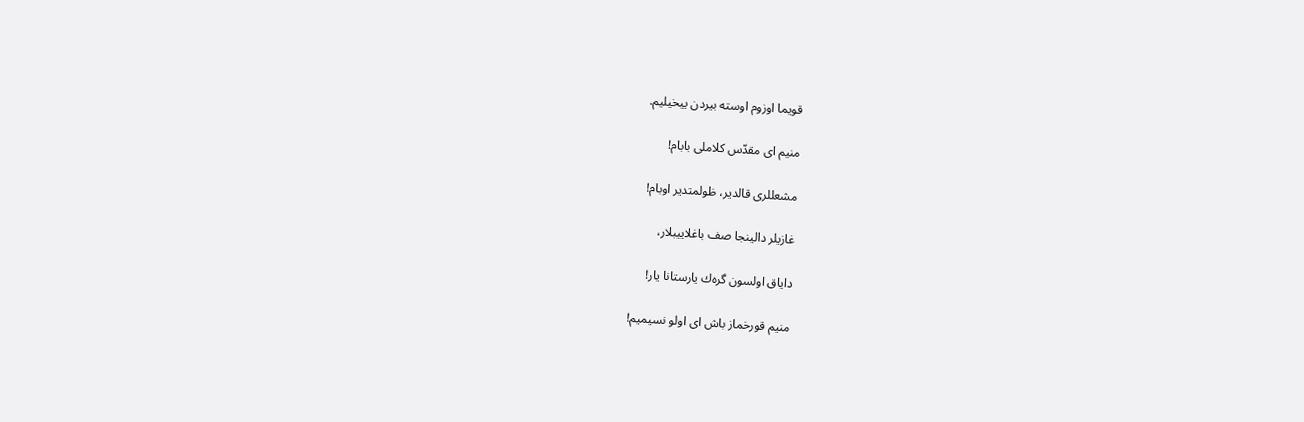قویما اوزوم اوسته بیردن ییخیلیم.

منیم ای مقدّس كلاملی بابام!

مشعللری قالدیر، ظولمتدیر اوبام!

غازیلر دالینجا صف باغلاییبلار،

دایاق اولسون گره‌ك یارستانا یار!

منیم قورخماز باش ای اولو نسیمیم!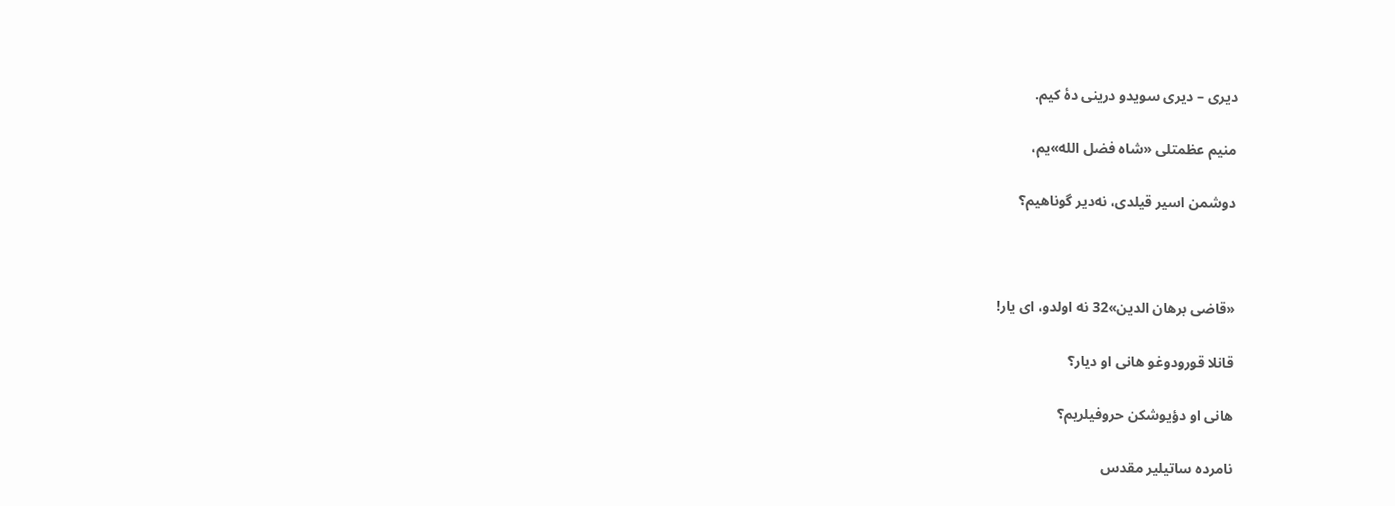دیری – دیری سویدو درینی دۀ كیم.

منیم عظمتلی «شاه فضل الله»یم،

دوشمن اسیر قیلدی، نه‌دیر گوناهیم؟



«قاضی برهان الدین»32 نه اولدو، ای یار!

قانلا قورودوغو هانی او دیار؟

هانی او دؤیوشكن حروفیلریم؟

نامرده ساتیلیر مقدس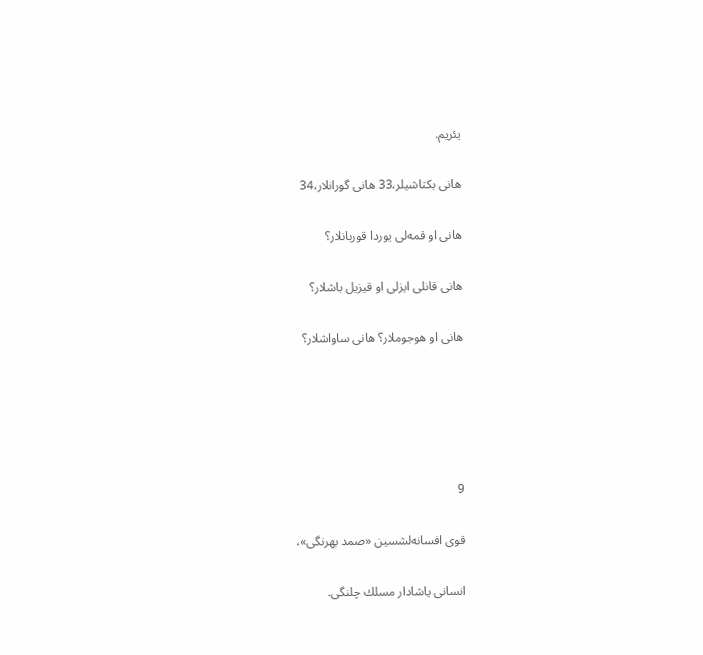یئریم.

هانی بكتاشیلر،33 هانی گورانلار،34

هانی او قمه‌لی یوردا قوربانلار؟

هانی قانلی ایزلی او قیزیل باشلار؟

هانی او هوجوملار؟ هانی ساواشلار؟





9

قوی افسانه‌لشسین «صمد بهرنگی»،

انسانی یاشادار مسلك چلنگی.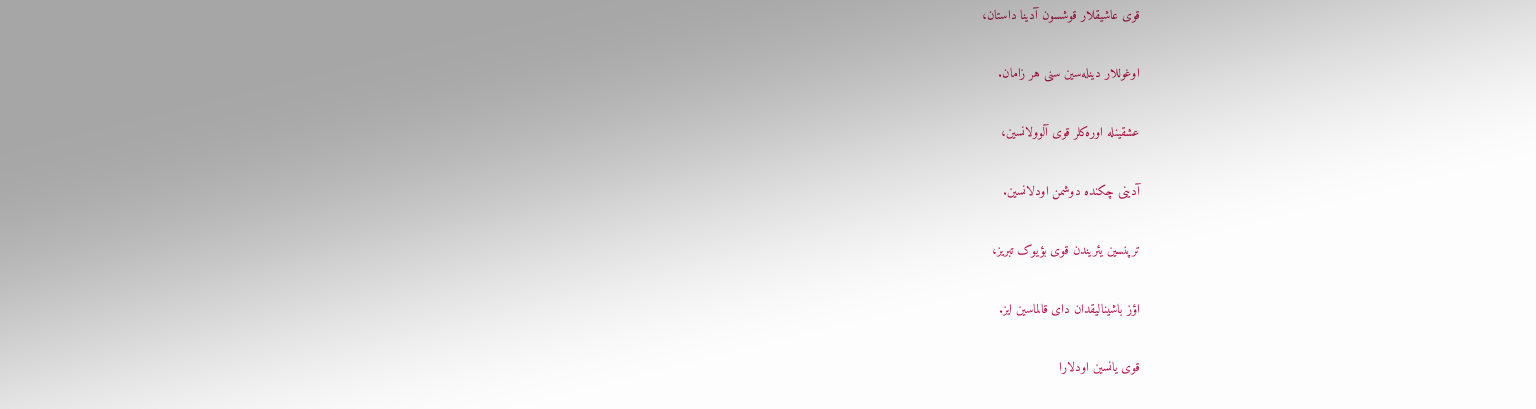قوی عاشیقلار قوشسون آدینا داستان،

اوغوللار دینله‌سین سنی هر زامان.

عشقینله اوره‌كلر قوی آلوولانسین،

آدینی چكنده دوشمن اودلانسین.

ترپنسین یئریندن قوی بؤیوک تبریز،

اؤز باشینالیقدان دای قالماسین ایز.

قوی یانسین اودلارا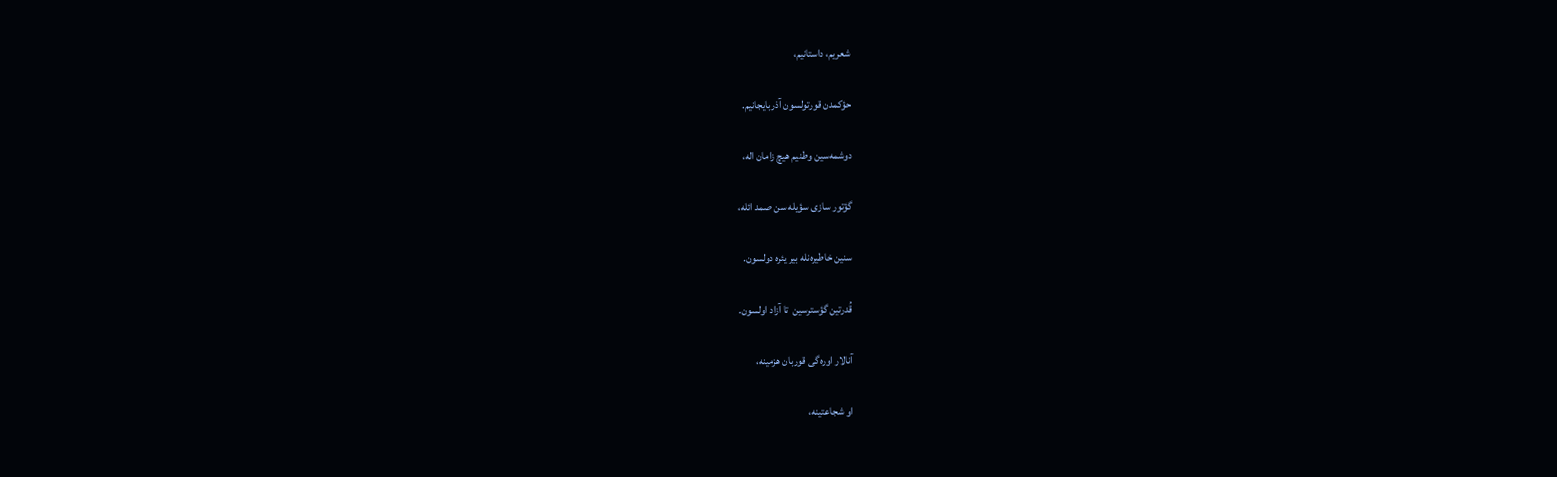شعریم، داستانیم،

حؤكمدن قورتولسون آذربایجانیم.

دوشمه‌سین وطنیم هیچ زامان اله،

گؤتور سازی سؤیله سن صمد ائله،

سنین خاطیره‌نله بیر یئره دولسون.

قُدرتین گؤسترسین  تا آزاد اولسون.

آنالار اوره‌گی قوربان هزمینه،

او شجاعتینه،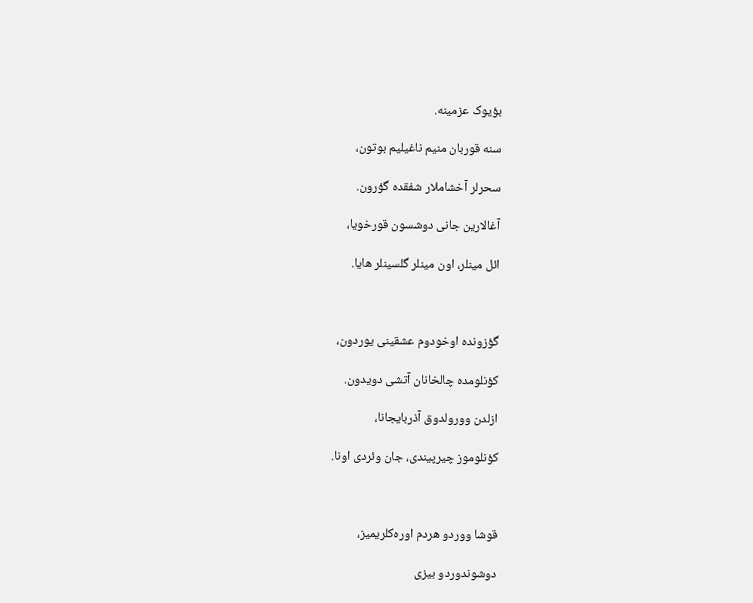بؤیوک عزمینه.

سنه قوربان منیم ناغیلیم بوتون،

سحرلر آخشاملار شفقده گؤرون.

آغالارین جانی دوشسون قورخویا،

ائل مینلر، اون مینلر گلسینلر هایا.



گؤزونده اوخودوم عشقینی یوردون،

كؤنلومده چالخانان آتشی دویدون.

ازلدن وورولدوق آذربایجانا،

كؤنلوموز چیرپیندی، جان وئردی اونا.



قوشا ووردو هردم اوره‌كلریمیز،

دوشوندوردو بیزی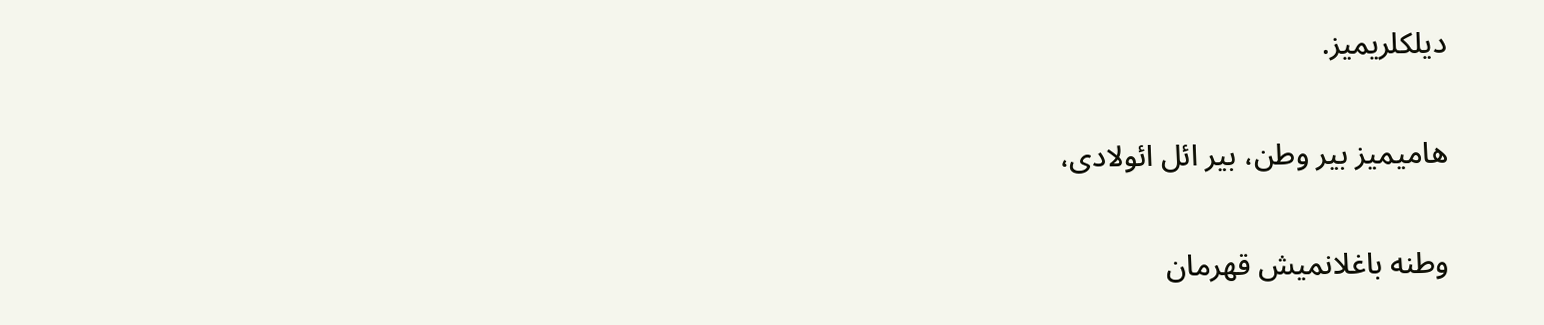دیلكلریمیز.

هامیمیز بیر وطن، بیر ائل ائولادی،

وطنه باغلانمیش قهرمان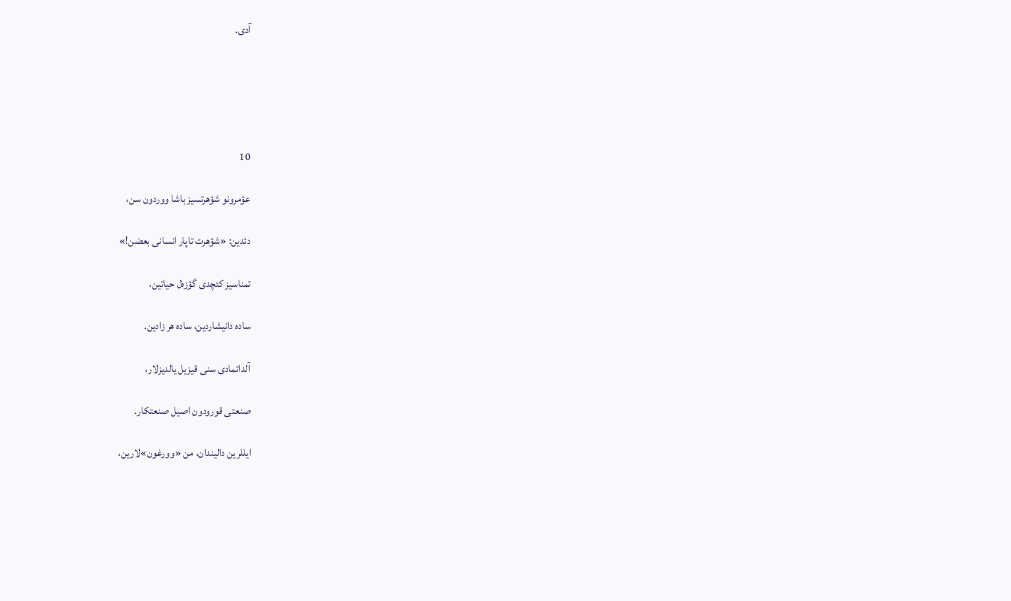آدی.





10

عؤمرونو شؤهرتسیز باشا ووردون سن،

دئدین: «شؤهرت تاپار انسانی بعضن!»

تمناسیز كئچدی گؤزه‌ل حیاتین،

ساده دانیشاردین، ساده هر زادین.

آلداتمادی سنی قیزیل یالدیزلار،

صنعتی قورودون اصیل صنعتكار.

ایللرین دالیندان، من «وورغون»لارین،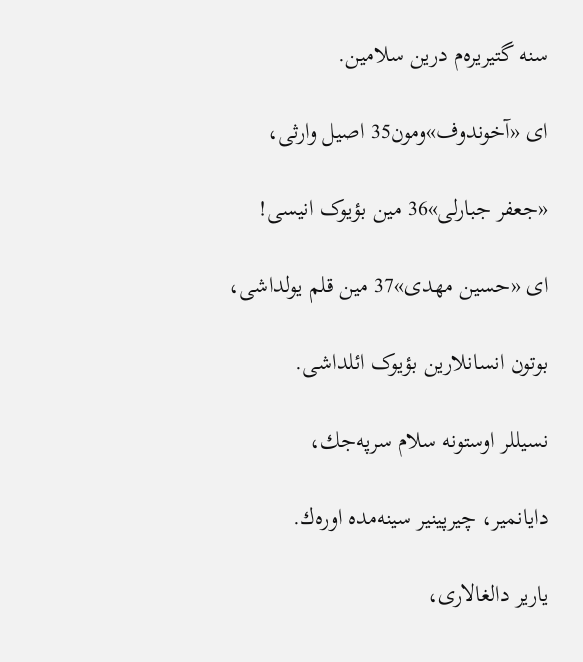سنه گتیریره‌م درین سلامین.

ای «آخوندوف»ومون35 اصیل وارثی،

«جعفر جبارلی»36 مین بؤیوک انیسی!

ای «حسین مهدی»37 مین قلم یولداشی،

بوتون انسانلارین بؤیوک ائلداشی.

نسیللر اوستونه سلام سرپه‌جك،

دایانمیر، چیرپینیر سینه‌مده اوره‌ك.

یاریر دالغالاری،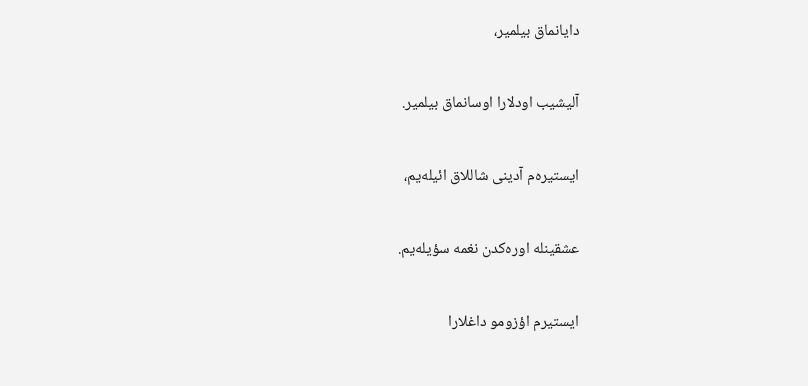دایانماق بیلمیر،

آلیشیب اودلارا اوسانماق بیلمیر.

ایستیره‌م آدینی شاللاق ائیله‌یم،

عشقینله اوره‌كدن نغمه سؤیله‌یم.

ایستیرم اؤزومو داغلارا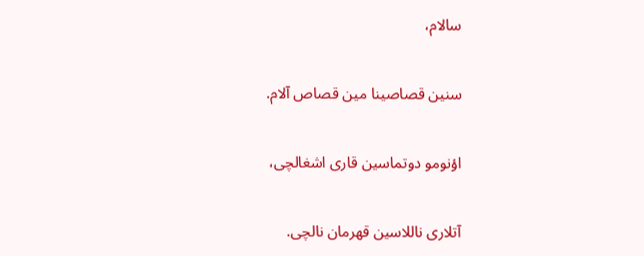سالام،

سنین قصاصینا مین قصاص آلام.

اؤنومو دوتماسین قاری اشغالچی،

آتلاری ناللاسین قهرمان نالچی.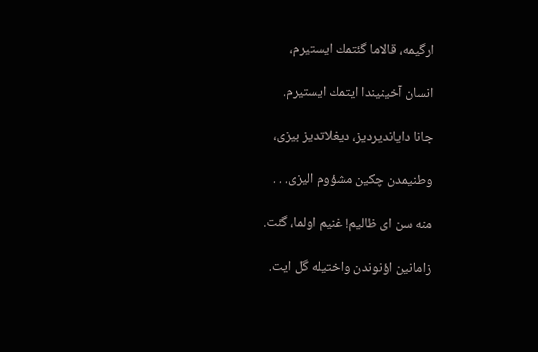ارگیمه، قالاما گئتمك ایستیرم،

انسان آخینیندا ایتمك ایستیرم.

جانا دایاندیردیز، دیغلاتدیز بیزی،

وطنیمدن چكین مشؤوم الیزی. . .

منه سن ای ظالیم! غنیم اولما، گئت.

زامانین اؤنوندن واختیله گل ایت.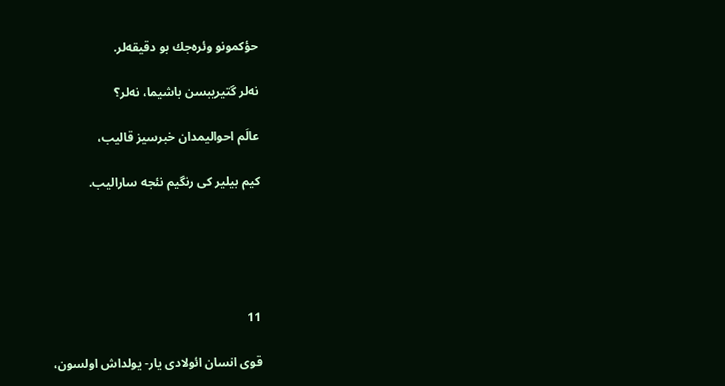حؤكمونو وئره‌جك بو دقیقه‌لر.

نه‌لر گتیریبسن باشیما، نه‌لر؟

عالَم احوالیمدان خبرسیز قالیب،

كیم بیلیر كی رنگیم نئجه سارالیب.





11

قوی انسان ائولادی یار- یولداش اولسون،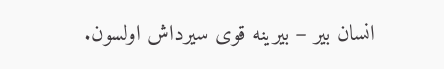انسان بیر – بیرینه قوی سیرداش اولسون.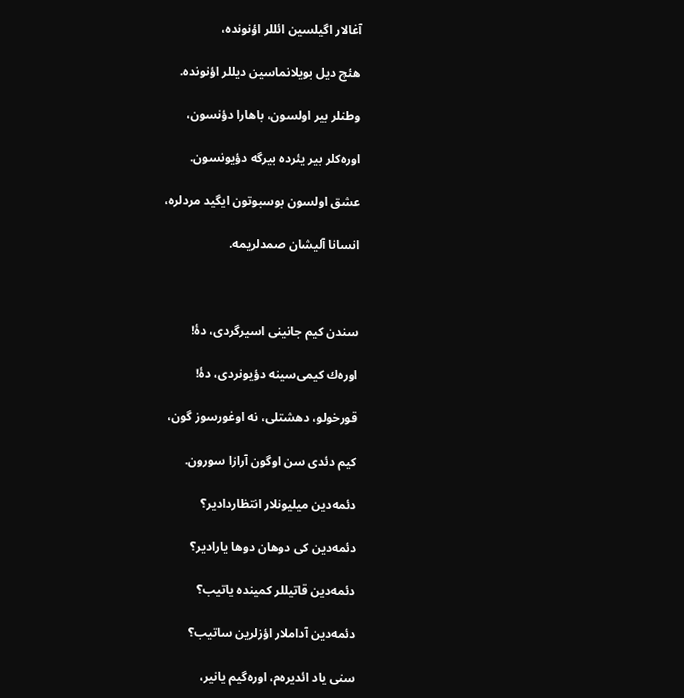آغالار اگیلسین ائللر اؤنونده،

هئچ دیل بویلانماسین دیللر اؤنونده.

وطنلر بیر اولسون، باهارا دؤنسون‌‌‌،

اوره‌كلر بیر یئرده بیرگه دؤیونسون.

عشق اولسون بوسبوتون ایگید مردلره،

انسانا آلیشان صمدلریمه.



سندن كیم جانینی اسیرگردی، دۀ!

اوره‌ك كیمی‌سینه دؤیونردی، دۀ!

قورخولو، دهشتلی، نه اوغورسوز گون،

كیم دئدی سن اوگون آرازا سورون.

دئمه‌دین میلیونلار انتظاردادیر؟

دئمه‌دین كی دوهان دوها یارادیر؟

دئمه‌دین قاتیللر كمینده یاتیب؟

دئمه‌دین آداملار اؤزلرین ساتیب؟

سنی یاد ائدیره‌م، اوره‌گیم یانیر،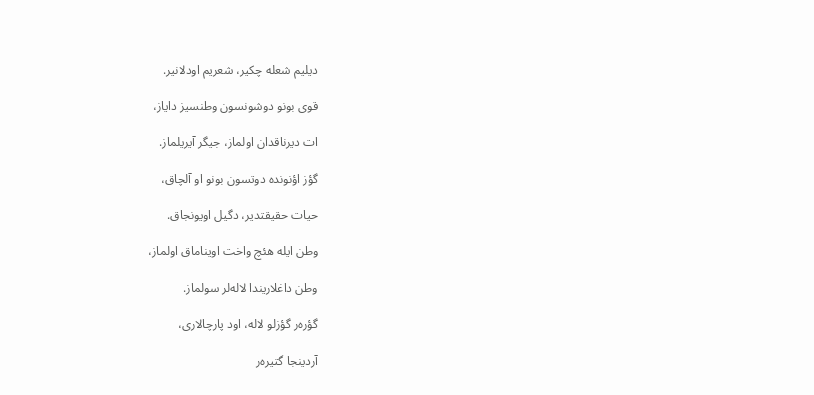دیلیم شعله چكیر، شعریم اودلانیر.

قوی بونو دوشونسون وطنسیز دایاز،

ات دیرناقدان اولماز، جیگر آیریلماز.

گؤز اؤنونده دوتسون بونو او آلچاق،

حیات حقیقتدیر، دگیل اویونجاق.

وطن ایله هئچ واخت اویناماق اولماز،

وطن داغلاریندا لاله‌لر سولماز.

گؤره‌ر گؤزلو لاله، اود پارچالاری،

آردینجا گتیره‌ر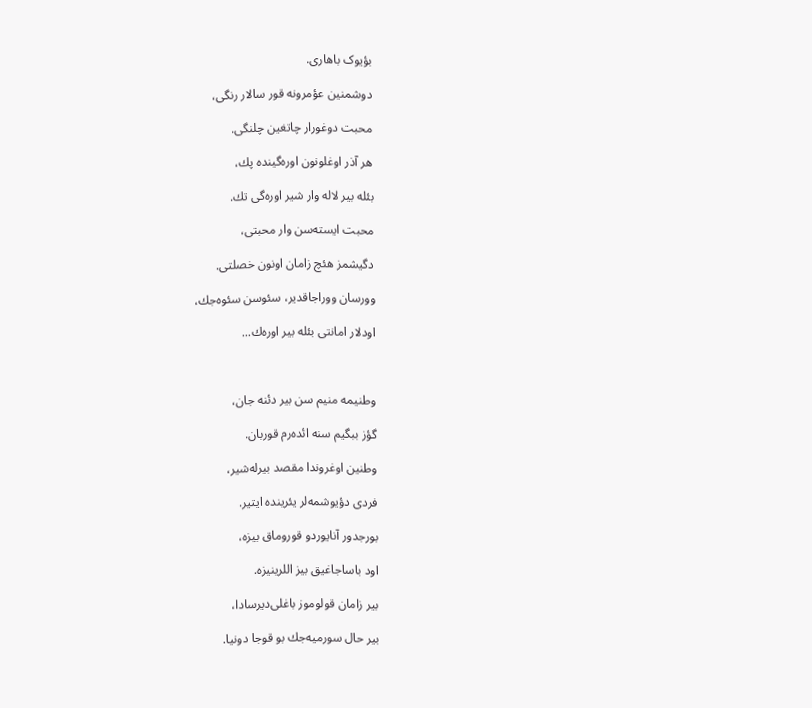بؤیوک باهاری.

دوشمنین عؤمرونه قور سالار رنگی،

محبت دوغورار چاتغین چلنگی.

هر آذر اوغلونون اوره‌گینده پك،

بئله بیر لاله وار شیر اوره‌گی تك.

محبت ایسته‌سن وار محبتی،

دگیشمز هئچ زامان اونون خصلتی.

وورسان ووراجاقدیر، سئوسن سئوه‌جك،

اودلار امانتی بئله بیر اوره‌ك...



وطنیمه منیم سن بیر دئنه جان،

گؤز ببگیم سنه ائده‌رم قوربان.

وطنین اوغروندا مقصد بیرله‌شیر،

فردی دؤیوشمه‌لر یئرینده‌ ایتیر.

بورجدور آنایوردو قوروماق بیزه،

اود باساجاغیق بیز اللرینیزه.

بیر زامان قولوموز باغلی‌دیرسادا،

بیر حال سورمیه‌جك بو قوجا دونیا.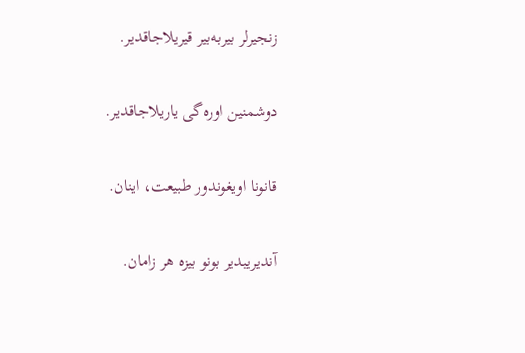زنجیرلر بیربه‌بیر قیریلاجاقدیر.

دوشمنین اوره‌گی یاریلاجاقدیر.

قانونا اویغوندور طبیعت، اینان.

آندیریبدیر بونو بیزه هر زامان.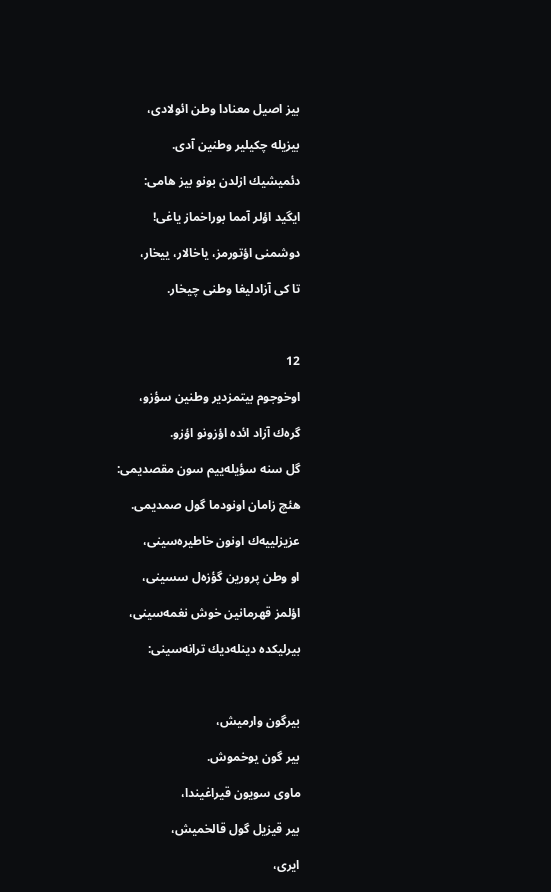بیز اصیل معنادا وطن ائولادی،

بیزیله چكیلیر وطنین آدی.

دئمیشیك ازلدن بونو بیز هامی:

ایگید اؤلر آمما بوراخماز یاغی!

دوشمنی اؤتورمز، یاخالار، ییخار،

تا كی آزادلیغا وطنی چیخار.



12

اوخوجوم بیتمزدیر وطنین سؤزو،

گره‌ك آزاد ائده اؤزونو اؤزو.

گل سنه سؤیله‌ییم سون مقصدیمی:

هئچ زامان اونودما گول صمدیمی.

عزیزلییه‌ك اونون خاطیره‌سینی،

او وطن پرورین گؤزه‌ل سسینی،

اؤلمز قهرمانین خوش نغمه‌سینی،

بیرلیكده دینله‌دیك ترانه‌سینی:



بیرگون وارمیش،

بیر گون یوخموش.

ماوی سویون قیراغیندا،

بیر قیزیل گول قالخمیش،

ایری،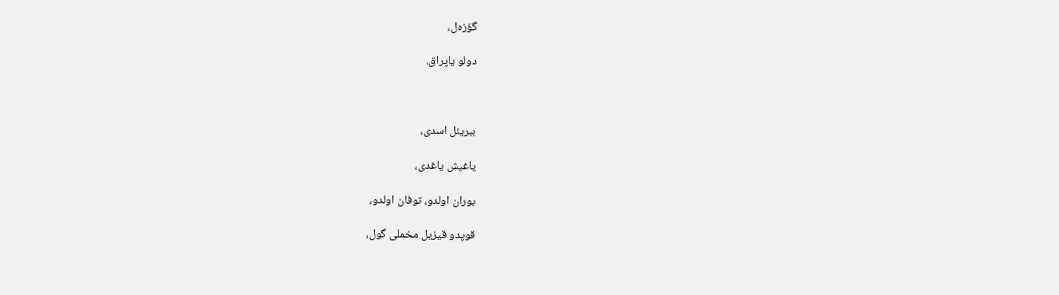گؤزه‌ل،

دولو یاپراق.



ببریئل اسدی،

یاغیش یاغدی،

بوران اولدو، توفان اولدو،

قوپدو قیزیل مخملی گول،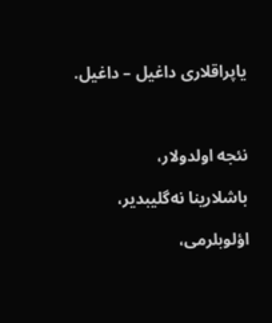یاپراقلاری داغیل – داغیل.



نئجه اولدولار،

باشلارینا نه‌گلیبدیر،

اؤلوبلرمی،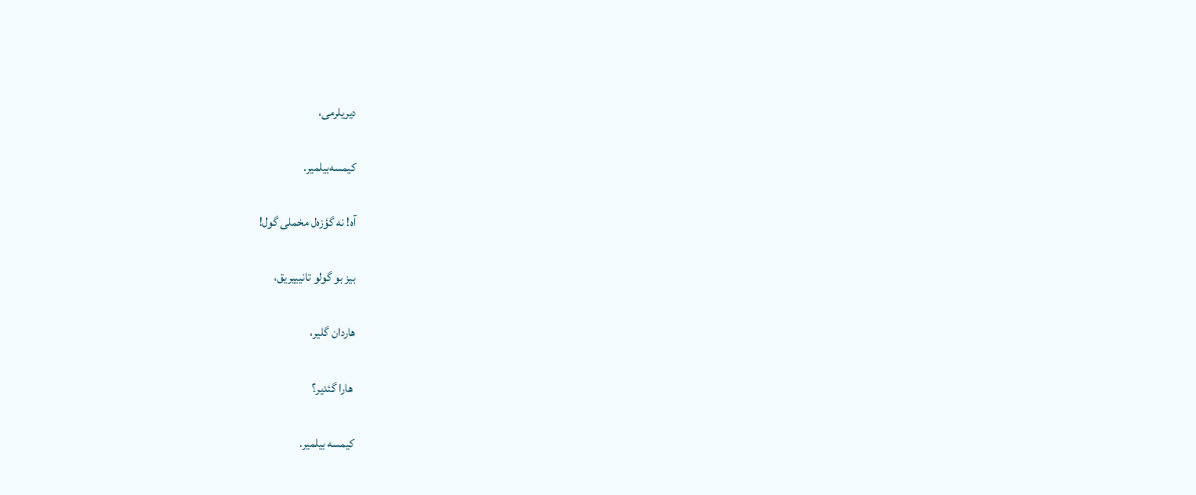دیریلرمی،

كیمسه‌بیلمیر.

آه! نه گؤزه‌ل مخملی گول!

بیز بو گولو تانیییریق،

هاردان گلیر،

 هارا گئدیر؟

كیمسه بیلمیر.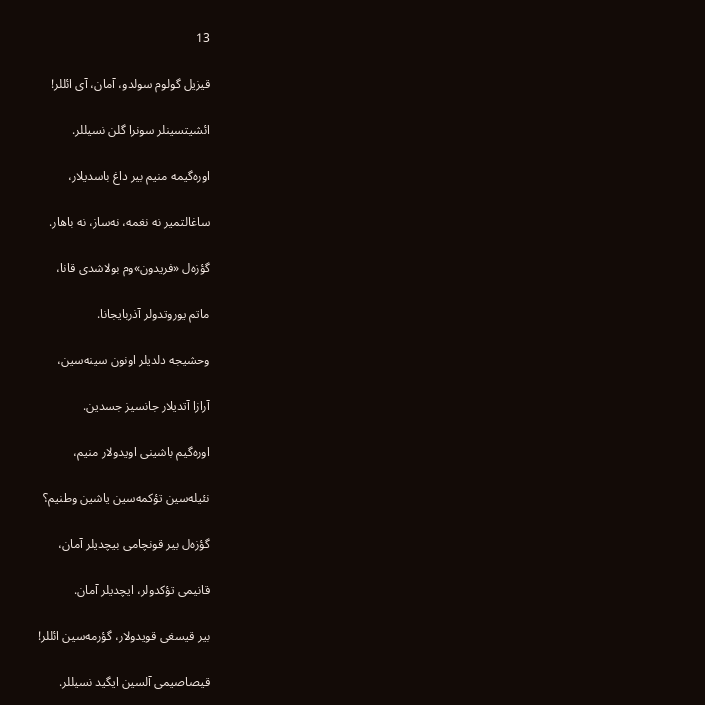13

قیزیل گولوم سولدو، آمان، آی ائللر!

ائشیتسینلر سونرا گلن نسیللر.

اوره‌گیمه منیم بیر داغ باسدیلار،

ساغالتمیر نه نغمه، نه‌ساز، نه باهار.

گؤزه‌ل «فریدون»وم بولاشدی قانا،

ماتم یوروتدولر آذربایجانا.

وحشیجه دلدیلر اونون سینه‌سین،

آرازا آتدیلار جانسیز جسدین.

اوره‌گیم باشینی اویدولار منیم،

نئیله‌سین تؤكمه‌سین یاشین وطنیم؟

گؤزه‌ل بیر قونچامی بیچدیلر آمان،

قانیمی تؤكدولر، ایچدیلر آمان.

بیر قیسغی قویدولار، گؤرمه‌سین ائللر!

قیصاصیمی آلسین ایگید نسیللر.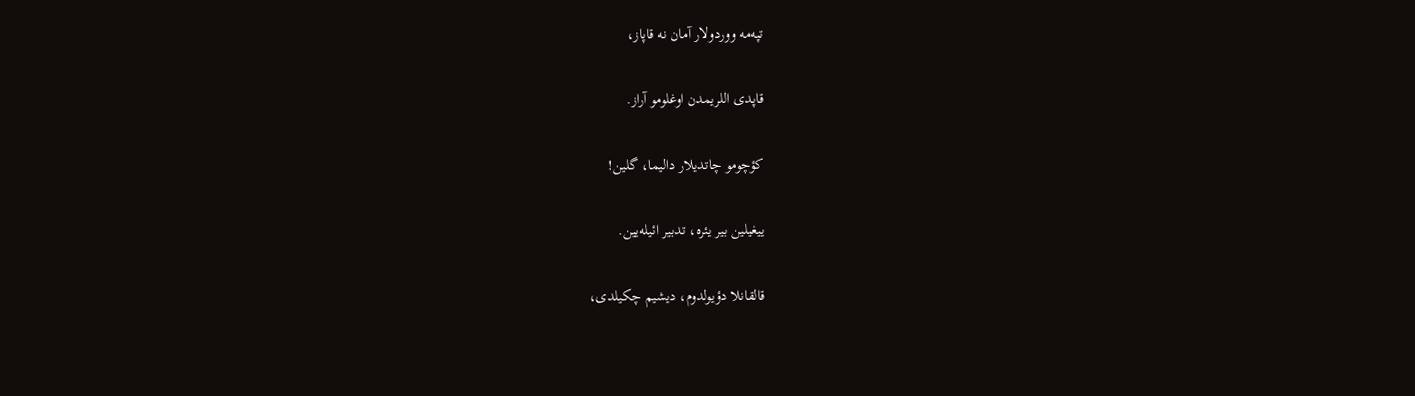تپه‌مه ووردولار آمان نه قاپاز،

قاپدی اللریمدن اوغلومو آراز.

كؤچومو چاتدیلار دالیما، گلین!

ییغیلین بیر یئره، تدبیر ائیله‌یین.

قالقانلا دؤیولدوم، دیشیم چكیلدی،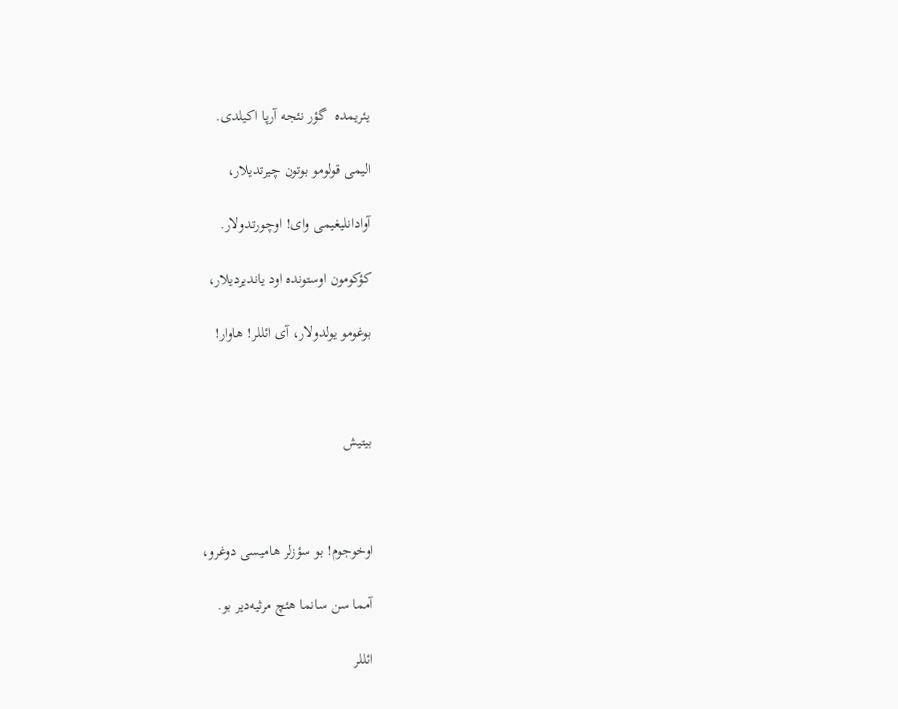یئریمده  گؤر نئجه آرپا اكیلدی.

الیمی قولومو بوتون چیرتدیلار،

آوادانلیغیمی وای! اوچورتدولار.

كؤكومون اوستونده اود یاندیردیلار،

بوغومو یولدولار، آی ائللر! هاوار!



بیتیش



اوخوجوم! بو سؤزلر هامیسی‌ دوغرو،

آمما سن سانما هئچ مرثیه‌دیر بو.

ائللر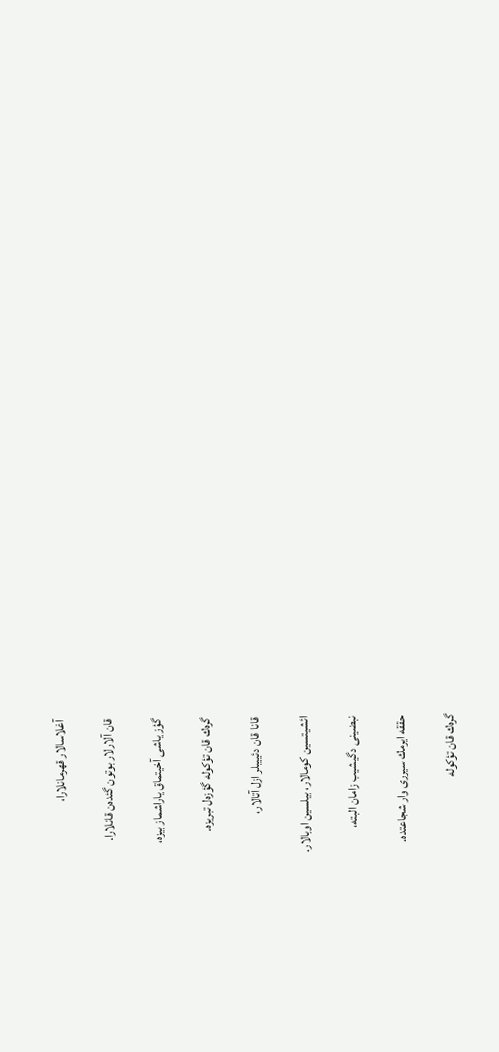آغلاسالار قهرمانلارا،

قان آلارلار بوتون گئده‌ن قانلارا.

گؤز یاشی آخیتماق یاراشماز بیزه،

گره‌ك قان تؤكوله گؤزه‌ل تبریزه.

قانا قان دئییبلر ازل آتالار،

ائشیتسین كومالار، بیلسین اوبالار.

نبضینی دگیشیب زامان البته،

حققه ایرمك سیرری وار شجاعتده.

گره‌ك قان تؤكوله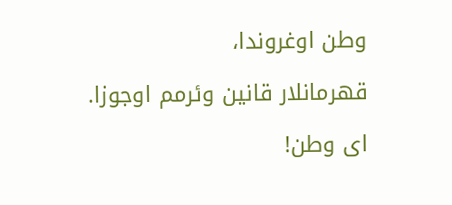وطن اوغروندا،

قهرمانلار قانین وئرمم اوجوزا.

ای وطن!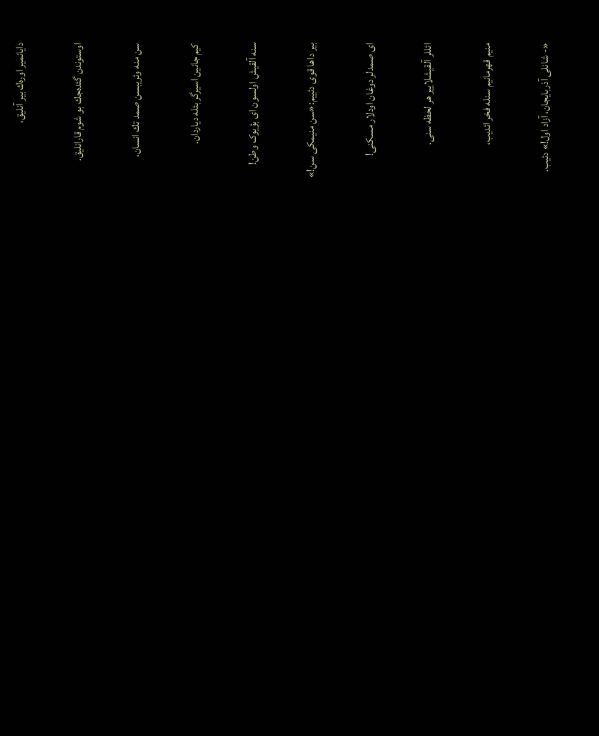دایانمیر اوره‌ك بیر آنلیق،

اوستوندن گئده‌جك بو شوم قارانلیق.

سن منه وئریبسن صمد تك انسان،

كیم جانین اسیرگر بئله دیاردان.

سنه آلقیش اولسون ای بؤیوک وطن!

بیر داها قوی دئییم:«سن منیمكی سن!»

ای صمدلر دوغان اودلار مسكنی!

ائللر آلقیشلاییر هر لحظه سنی.

منیم قهرمانیم سنله فخر ائدیب،

«- شانلی آذربایجان، آزاد اول!» دئیب.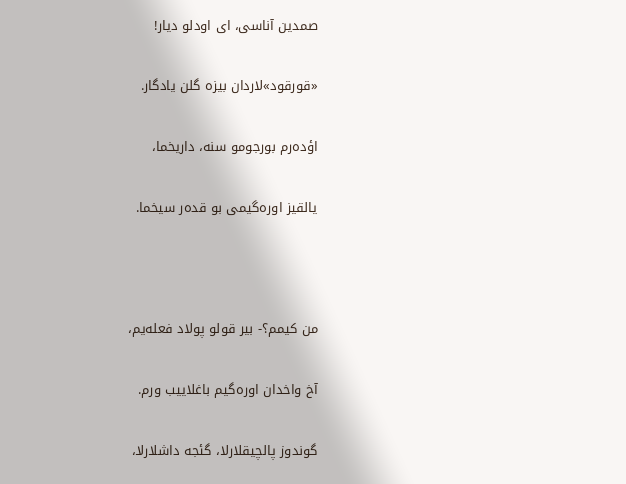صمدین آناسی، ای اودلو دیار!

«قورقود»لاردان بیزه گلن یادگار.

اؤده‌رم بورجومو سنه، داریخما،

یالقیز اوره‌گیمی بو قده‌ر سیخما.



من كیمم؟- بیر قولو پولاد فعله‌یم،

آخ واخدان اوره‌گیم باغلاییب ورم.

گوندوز پالچیقلارلا، گئجه داشلارلا،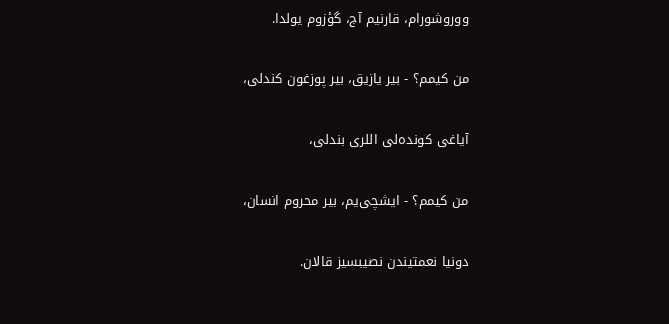ووروشورام، قارنیم آج، گؤزوم یولدا.

من كیمم؟ - بیر یازیق، بیر پوزغون كندلی،

آیاغی كونده‌لی اللری بندلی،

من كیمم؟ - ایشچی‌یم، بیر محروم انسان،

دونیا نعمتیندن نصیبسیز قالان.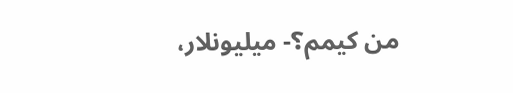من كیمم؟- میلیونلار،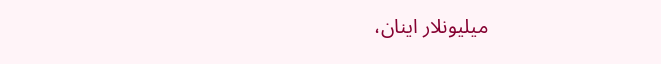میلیونلار اینان،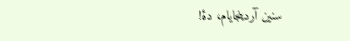سنین آردینجایام، دۀ!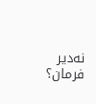نه‌دیر فرمان؟